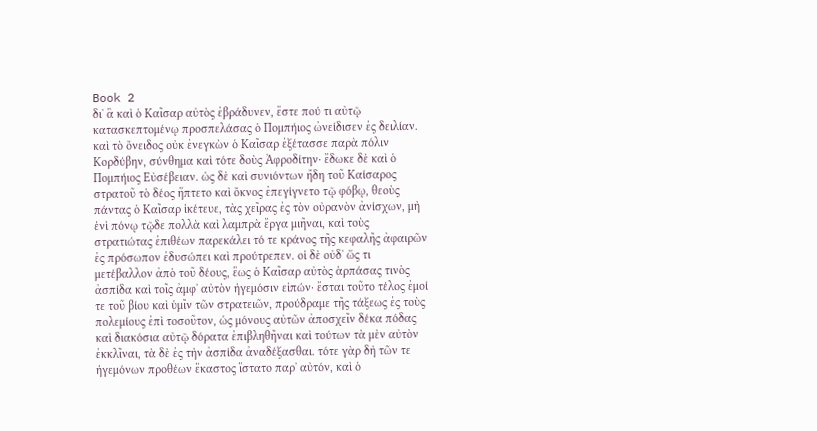Book 2
διʼ ἃ καὶ ὁ Καῖσαρ αὐτὸς ἐβράδυνεν, ἔστε πού τι αὐτῷ κατασκεπτομένῳ προσπελάσας ὁ Πομπήιος ὠνείδισεν ἐς δειλίαν. καὶ τὸ ὄνειδος οὐκ ἐνεγκὼν ὁ Καῖσαρ ἐξέτασσε παρὰ πόλιν Κορδύβην, σύνθημα καὶ τότε δοὺς Ἀφροδίτην· ἔδωκε δὲ καὶ ὁ Πομπήιος Εὐσέβειαν. ὡς δὲ καὶ συνιόντων ἤδη τοῦ Καίσαρος στρατοῦ τὸ δέος ἥπτετο καὶ ὄκνος ἐπεγίγνετο τῷ φόβῳ, θεοὺς πάντας ὁ Καῖσαρ ἱκέτευε, τὰς χεῖρας ἐς τὸν οὐρανὸν ἀνίσχων, μὴ ἑνὶ πόνῳ τῷδε πολλὰ καὶ λαμπρὰ ἔργα μιῆναι, καὶ τοὺς στρατιώτας ἐπιθέων παρεκάλει τό τε κράνος τῆς κεφαλῆς ἀφαιρῶν ἐς πρόσωπον ἐδυσώπει καὶ προύτρεπεν. οἱ δὲ οὐδʼ ὥς τι μετέβαλλον ἀπὸ τοῦ δέους, ἕως ὁ Καῖσαρ αὐτὸς ἁρπάσας τινὸς ἀσπίδα καὶ τοῖς ἀμφʼ αὐτὸν ἡγεμόσιν εἰπών· ἔσται τοῦτο τέλος ἐμοί τε τοῦ βίου καὶ ὑμῖν τῶν στρατειῶν, προύδραμε τῆς τάξεως ἐς τοὺς πολεμίους ἐπὶ τοσοῦτον, ὡς μόνους αὐτῶν ἀποσχεῖν δέκα πόδας καὶ διακόσια αὐτῷ δόρατα ἐπιβληθῆναι καὶ τούτων τὰ μὲν αὐτὸν ἐκκλῖναι, τὰ δὲ ἐς τὴν ἀσπίδα ἀναδέξασθαι. τότε γὰρ δὴ τῶν τε ἡγεμόνων προθέων ἕκαστος ἵστατο παρʼ αὐτόν, καὶ ὁ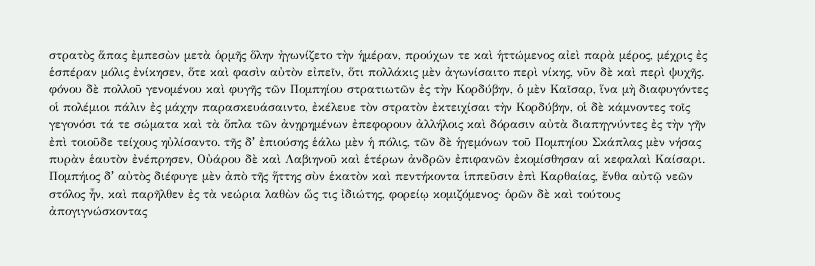στρατὸς ἅπας ἐμπεσὼν μετὰ ὁρμῆς ὅλην ἠγωνίζετο τὴν ἡμέραν, προύχων τε καὶ ἡττώμενος αἰεὶ παρὰ μέρος, μέχρις ἐς ἑσπέραν μόλις ἐνίκησεν, ὅτε καὶ φασὶν αὐτὸν εἰπεῖν, ὅτι πολλάκις μὲν ἀγωνίσαιτο περὶ νίκης, νῦν δὲ καὶ περὶ ψυχῆς.
φόνου δὲ πολλοῦ γενομένου καὶ φυγῆς τῶν Πομπηίου στρατιωτῶν ἐς τὴν Κορδύβην, ὁ μὲν Καῖσαρ, ἵνα μὴ διαφυγόντες οἱ πολέμιοι πάλιν ἐς μάχην παρασκευάσαιντο, ἐκέλευε τὸν στρατὸν ἐκτειχίσαι τὴν Κορδύβην, οἱ δὲ κάμνοντες τοῖς γεγονόσι τά τε σώματα καὶ τὰ ὅπλα τῶν ἀνῃρημένων ἐπεφορουν ἀλλήλοις καὶ δόρασιν αὐτὰ διαπηγνύντες ἐς τὴν γῆν ἐπὶ τοιοῦδε τείχους ηὐλίσαντο. τῆς δʼ ἐπιούσης ἑάλω μὲν ἡ πόλις, τῶν δὲ ἡγεμόνων τοῦ Πομπηίου Σκάπλας μὲν νήσας πυρὰν ἑαυτὸν ἐνέπρησεν, Οὐάρου δὲ καὶ Λαβιηνοῦ καὶ ἑτέρων ἀνδρῶν ἐπιφανῶν ἐκομίσθησαν αἱ κεφαλαὶ Καίσαρι. Πομπήιος δʼ αὐτὸς διέφυγε μὲν ἀπὸ τῆς ἥττης σὺν ἑκατὸν καὶ πεντήκοντα ἱππεῦσιν ἐπὶ Καρθαίας, ἔνθα αὐτῷ νεῶν στόλος ἦν, καὶ παρῆλθεν ἐς τὰ νεώρια λαθὼν ὥς τις ἰδιώτης, φορείῳ κομιζόμενος· ὁρῶν δὲ καὶ τούτους ἀπογιγνώσκοντας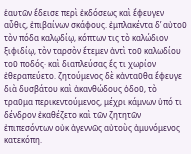ἑαυτῶν ἔδεισε περὶ ἐκδόσεως καὶ ἔφευγεν αὖθις, ἐπιβαίνων σκάφους. ἐμπλακέντα δʼ αὐτοῦ τὸν πόδα καλῳδίῳ, κόπτων τις τὸ καλώδιον ξιφιδίῳ, τὸν ταρσὸν ἔτεμεν ἀντὶ τοῦ καλωδίου τοῦ ποδός· καὶ διαπλεύσας ἔς τι χωρίον ἐθεραπεύετο. ζητούμενος δὲ κἀνταῦθα ἔφευγε διὰ δυσβάτου καὶ ἀκανθώδους ὁδοῦ, τὸ τραῦμα περικεντούμενος, μέχρι κάμνων ὑπό τι δένδρον ἐκαθέζετο καὶ τῶν ζητητῶν ἐπιπεσόντων οὐκ ἀγεννῶς αὐτοὺς ἀμυνόμενος κατεκόπη.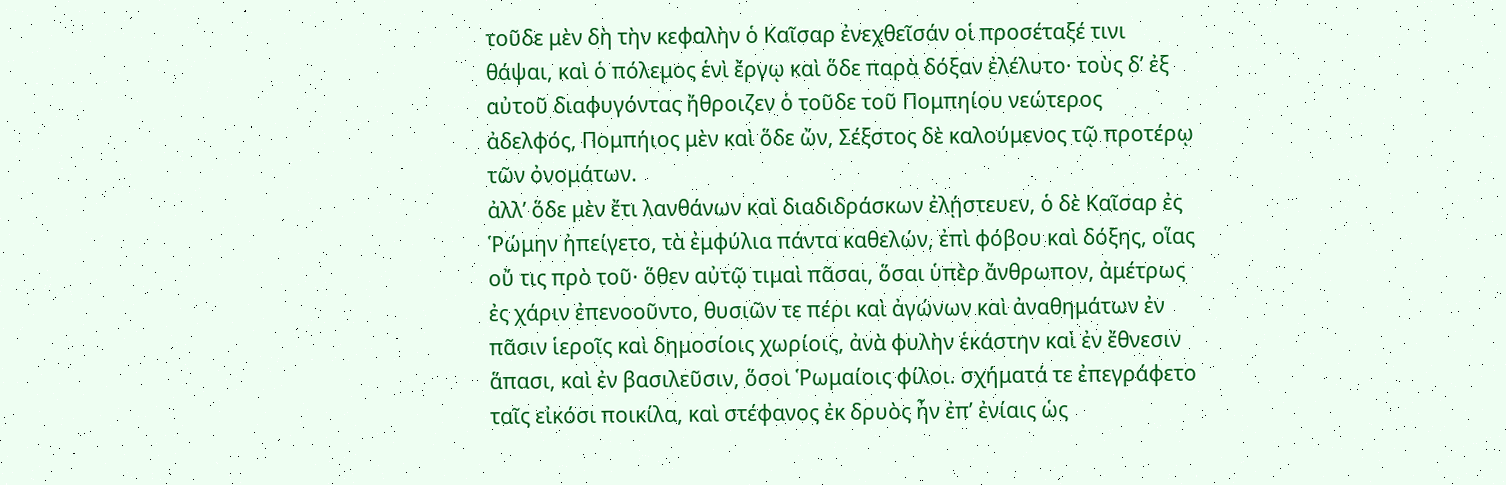τοῦδε μὲν δὴ τὴν κεφαλὴν ὁ Καῖσαρ ἐνεχθεῖσάν οἱ προσέταξέ τινι θάψαι, καὶ ὁ πόλεμος ἑνὶ ἔργῳ καὶ ὅδε παρὰ δόξαν ἐλέλυτο· τοὺς δʼ ἐξ αὐτοῦ διαφυγόντας ἤθροιζεν ὁ τοῦδε τοῦ Πομπηίου νεώτερος ἀδελφός, Πομπήιος μὲν καὶ ὅδε ὤν, Σέξστος δὲ καλούμενος τῷ προτέρῳ τῶν ὀνομάτων.
ἀλλʼ ὅδε μὲν ἔτι λανθάνων καὶ διαδιδράσκων ἐλῄστευεν, ὁ δὲ Καῖσαρ ἐς Ῥώμην ἠπείγετο, τὰ ἐμφύλια πάντα καθελών, ἐπὶ φόβου καὶ δόξης, οἵας οὔ τις πρὸ τοῦ· ὅθεν αὐτῷ τιμαὶ πᾶσαι, ὅσαι ὑπὲρ ἄνθρωπον, ἀμέτρως ἐς χάριν ἐπενοοῦντο, θυσιῶν τε πέρι καὶ ἀγώνων καὶ ἀναθημάτων ἐν πᾶσιν ἱεροῖς καὶ δημοσίοις χωρίοις, ἀνὰ φυλὴν ἑκάστην καὶ ἐν ἔθνεσιν ἅπασι, καὶ ἐν βασιλεῦσιν, ὅσοι Ῥωμαίοις φίλοι. σχήματά τε ἐπεγράφετο ταῖς εἰκόσι ποικίλα, καὶ στέφανος ἐκ δρυὸς ἦν ἐπʼ ἐνίαις ὡς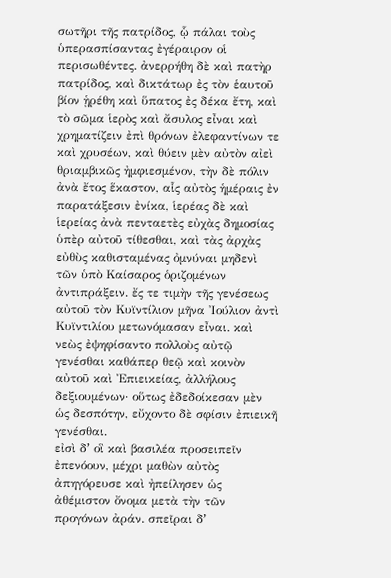σωτῆρι τῆς πατρίδος, ᾧ πάλαι τοὺς ὑπερασπίσαντας ἐγέραιρον οἱ περισωθέντες. ἀνερρήθη δὲ καὶ πατὴρ πατρίδος, καὶ δικτάτωρ ἐς τὸν ἑαυτοῦ βίον ᾑρέθη καὶ ὕπατος ἐς δέκα ἔτη, καὶ τὸ σῶμα ἱερὸς καὶ ἄσυλος εἶναι καὶ χρηματίζειν ἐπὶ θρόνων ἐλεφαντίνων τε καὶ χρυσέων, καὶ θύειν μὲν αὐτὸν αἰεὶ θριαμβικῶς ἠμφιεσμένον, τὴν δὲ πόλιν ἀνὰ ἔτος ἕκαστον, αἷς αὐτὸς ἡμέραις ἐν παρατάξεσιν ἐνίκα, ἱερέας δὲ καὶ ἱερείας ἀνὰ πενταετὲς εὐχὰς δημοσίας ὑπὲρ αὐτοῦ τίθεσθαι, καὶ τὰς ἀρχὰς εὐθὺς καθισταμένας ὀμνύναι μηδενὶ τῶν ὑπὸ Καίσαρος ὁριζομένων ἀντιπράξειν. ἔς τε τιμὴν τῆς γενέσεως αὐτοῦ τὸν Κυϊντίλιον μῆνα Ἰούλιον ἀντὶ Κυϊντιλίου μετωνόμασαν εἶναι. καὶ νεὼς ἐψηφίσαντο πολλοὺς αὐτῷ γενέσθαι καθάπερ θεῷ καὶ κοινὸν αὐτοῦ καὶ Ἐπιεικείας, ἀλλήλους δεξιουμένων· οὕτως ἐδεδοίκεσαν μὲν ὡς δεσπότην, εὔχοντο δὲ σφίσιν ἐπιεικῆ γενέσθαι.
εἰσὶ δʼ οἳ καὶ βασιλέα προσειπεῖν ἐπενόουν, μέχρι μαθὼν αὐτὸς ἀπηγόρευσε καὶ ἠπείλησεν ὡς ἀθέμιστον ὄνομα μετὰ τὴν τῶν προγόνων ἀράν. σπεῖραι δʼ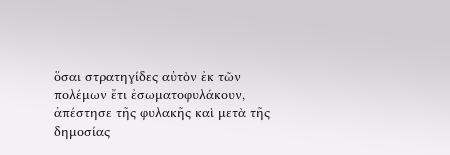ὅσαι στρατηγίδες αὐτὸν ἐκ τῶν πολέμων ἔτι ἐσωματοφυλάκουν, ἀπέστησε τῆς φυλακῆς καὶ μετὰ τῆς δημοσίας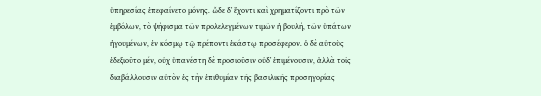ὑπηρεσίας ἐπεφαίνετο μόνης. ὧδε δʼ ἔχοντι καὶ χρηματίζοντι πρὸ τῶν ἐμβόλων, τὸ ψήφισμα τῶν προλελεγμένων τιμῶν ἡ βουλή, τῶν ὑπάτων ἡγουμένων, ἐν κόσμῳ τῷ πρέποντι ἑκάστῳ προσέφερον. ὁ δὲ αὐτοὺς ἐδεξιοῦτο μέν, οὐχ ὑπανέστη δὲ προσιοῦσιν οὐδʼ ἐπιμένουσιν, ἀλλὰ τοῖς διαβάλλουσιν αὐτὸν ἐς τὴν ἐπιθυμίαν τῆς βασιλικῆς προσηγορίας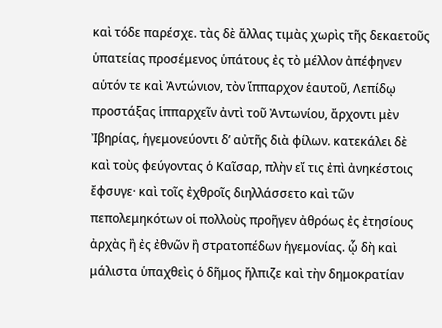καὶ τόδε παρέσχε. τὰς δὲ ἄλλας τιμὰς χωρὶς τῆς δεκαετοῦς ὑπατείας προσέμενος ὑπάτους ἐς τὸ μέλλον ἀπέφηνεν αὑτόν τε καὶ Ἀντώνιον, τὸν ἵππαρχον ἑαυτοῦ, Λεπίδῳ προστάξας ἱππαρχεῖν ἀντὶ τοῦ Ἀντωνίου, ἄρχοντι μὲν Ἰβηρίας, ἡγεμονεύοντι δʼ αὐτῆς διὰ φίλων. κατεκάλει δὲ καὶ τοὺς φεύγοντας ὁ Καῖσαρ, πλὴν εἴ τις ἐπὶ ἀνηκέστοις ἔφσυγε· καὶ τοῖς ἐχθροῖς διηλλάσσετο καὶ τῶν πεπολεμηκότων οἱ πολλοὺς προῆγεν ἀθρόως ἐς ἐτησίους ἀρχὰς ἢ ἐς ἐθνῶν ἢ στρατοπέδων ἡγεμονίας. ᾧ δὴ καὶ μάλιστα ὑπαχθεὶς ὁ δῆμος ἤλπιζε καὶ τὴν δημοκρατίαν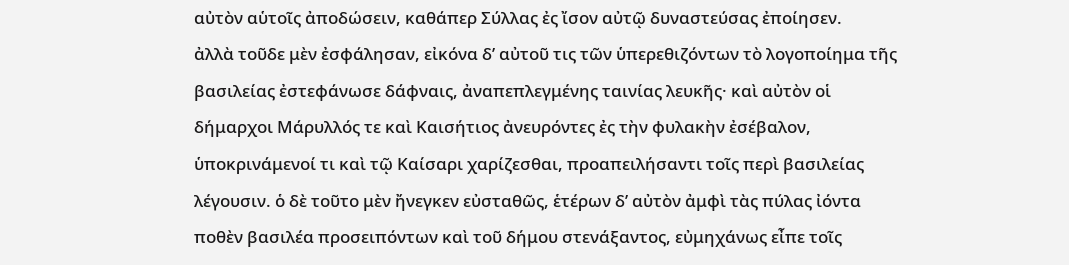αὐτὸν αὑτοῖς ἀποδώσειν, καθάπερ Σύλλας ἐς ἴσον αὐτῷ δυναστεύσας ἐποίησεν.
ἀλλὰ τοῦδε μὲν ἐσφάλησαν, εἰκόνα δʼ αὐτοῦ τις τῶν ὑπερεθιζόντων τὸ λογοποίημα τῆς βασιλείας ἐστεφάνωσε δάφναις, ἀναπεπλεγμένης ταινίας λευκῆς· καὶ αὐτὸν οἱ δήμαρχοι Μάρυλλός τε καὶ Καισήτιος ἀνευρόντες ἐς τὴν φυλακὴν ἐσέβαλον, ὑποκρινάμενοί τι καὶ τῷ Καίσαρι χαρίζεσθαι, προαπειλήσαντι τοῖς περὶ βασιλείας λέγουσιν. ὁ δὲ τοῦτο μὲν ἤνεγκεν εὐσταθῶς, ἑτέρων δʼ αὐτὸν ἀμφὶ τὰς πύλας ἰόντα ποθὲν βασιλέα προσειπόντων καὶ τοῦ δήμου στενάξαντος, εὐμηχάνως εἶπε τοῖς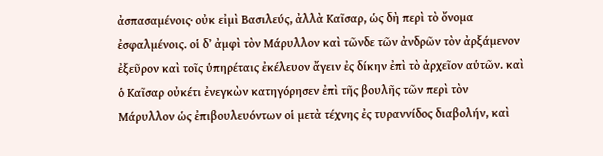ἀσπασαμένοις· οὐκ εἰμὶ Βασιλεύς, ἀλλὰ Καῖσαρ, ὡς δὴ περὶ τὸ ὄνομα ἐσφαλμένοις. οἱ δʼ ἀμφὶ τὸν Μάρυλλον καὶ τῶνδε τῶν ἀνδρῶν τὸν ἀρξάμενον ἐξεῦρον καὶ τοῖς ὑπηρέταις ἐκέλευον ἄγειν ἐς δίκην ἐπὶ τὸ ἀρχεῖον αὑτῶν. καὶ ὁ Καῖσαρ οὐκέτι ἐνεγκὼν κατηγόρησεν ἐπὶ τῆς βουλῆς τῶν περὶ τὸν Μάρυλλον ὡς ἐπιβουλευόντων οἱ μετὰ τέχνης ἐς τυραννίδος διαβολήν, καὶ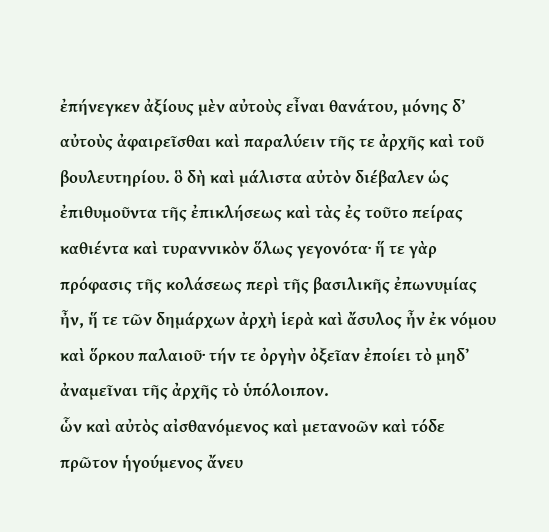ἐπήνεγκεν ἀξίους μὲν αὐτοὺς εἶναι θανάτου, μόνης δʼ αὐτοὺς ἀφαιρεῖσθαι καὶ παραλύειν τῆς τε ἀρχῆς καὶ τοῦ βουλευτηρίου. ὃ δὴ καὶ μάλιστα αὐτὸν διέβαλεν ὡς ἐπιθυμοῦντα τῆς ἐπικλήσεως καὶ τὰς ἐς τοῦτο πείρας καθιέντα καὶ τυραννικὸν ὅλως γεγονότα· ἥ τε γὰρ πρόφασις τῆς κολάσεως περὶ τῆς βασιλικῆς ἐπωνυμίας ἦν, ἥ τε τῶν δημάρχων ἀρχὴ ἱερὰ καὶ ἄσυλος ἦν ἐκ νόμου καὶ ὅρκου παλαιοῦ· τήν τε ὀργὴν ὀξεῖαν ἐποίει τὸ μηδʼ ἀναμεῖναι τῆς ἀρχῆς τὸ ὑπόλοιπον.
ὧν καὶ αὐτὸς αἰσθανόμενος καὶ μετανοῶν καὶ τόδε πρῶτον ἡγούμενος ἄνευ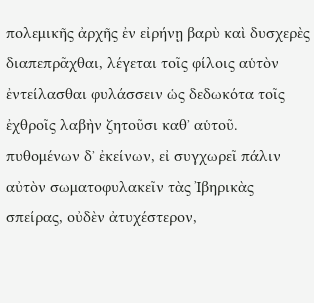πολεμικῆς ἀρχῆς ἐν εἰρήνῃ βαρὺ καὶ δυσχερὲς διαπεπρᾶχθαι, λέγεται τοῖς φίλοις αὑτὸν ἐντείλασθαι φυλάσσειν ὡς δεδωκότα τοῖς ἐχθροῖς λαβὴν ζητοῦσι καθʼ αὑτοῦ. πυθομένων δʼ ἐκείνων, εἰ συγχωρεῖ πάλιν αὐτὸν σωματοφυλακεῖν τὰς Ἰβηρικὰς σπείρας, οὐδὲν ἀτυχέστερον,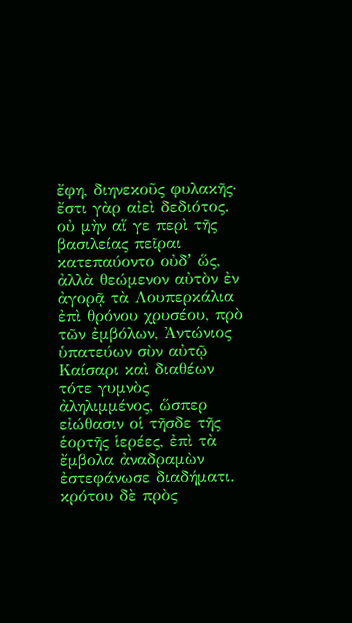ἔφη, διηνεκοῦς φυλακῆς· ἔστι γὰρ αἰεὶ δεδιότος. οὐ μὴν αἵ γε περὶ τῆς βασιλείας πεῖραι κατεπαύοντο οὐδʼ ὥς, ἀλλὰ θεώμενον αὐτὸν ἐν ἀγορᾷ τὰ Λουπερκάλια ἐπὶ θρόνου χρυσέου, πρὸ τῶν ἐμβόλων, Ἀντώνιος ὑπατεύων σὺν αὐτῷ Καίσαρι καὶ διαθέων τότε γυμνὸς ἀληλιμμένος, ὥσπερ εἰώθασιν οἱ τῆσδε τῆς ἑορτῆς ἱερέες, ἐπὶ τὰ ἔμβολα ἀναδραμὼν ἐστεφάνωσε διαδήματι. κρότου δὲ πρὸς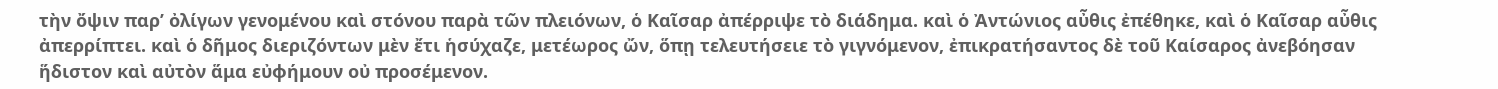τὴν ὄψιν παρʼ ὀλίγων γενομένου καὶ στόνου παρὰ τῶν πλειόνων, ὁ Καῖσαρ ἀπέρριψε τὸ διάδημα. καὶ ὁ Ἀντώνιος αὖθις ἐπέθηκε, καὶ ὁ Καῖσαρ αὖθις ἀπερρίπτει. καὶ ὁ δῆμος διεριζόντων μὲν ἔτι ἡσύχαζε, μετέωρος ὤν, ὅπῃ τελευτήσειε τὸ γιγνόμενον, ἐπικρατήσαντος δὲ τοῦ Καίσαρος ἀνεβόησαν ἥδιστον καὶ αὐτὸν ἅμα εὐφήμουν οὐ προσέμενον.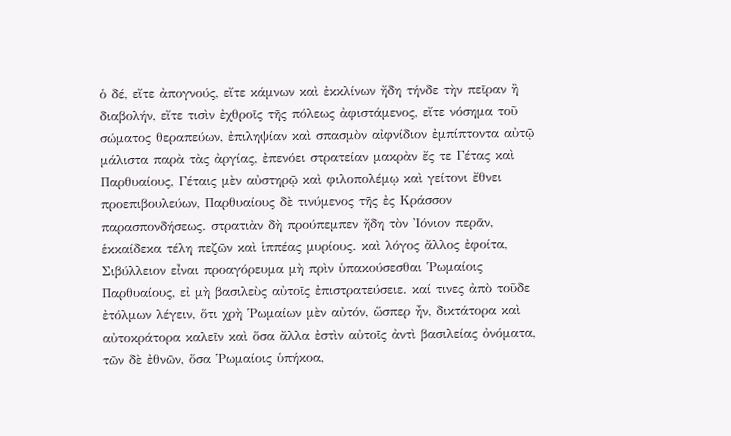ὁ δέ, εἴτε ἀπογνούς, εἴτε κάμνων καὶ ἐκκλίνων ἤδη τήνδε τὴν πεῖραν ἢ διαβολήν, εἴτε τισὶν ἐχθροῖς τῆς πόλεως ἀφιστάμενος, εἴτε νόσημα τοῦ σώματος θεραπεύων, ἐπιληψίαν καὶ σπασμὸν αἰφνίδιον ἐμπίπτοντα αὐτῷ μάλιστα παρὰ τὰς ἀργίας, ἐπενόει στρατείαν μακρὰν ἔς τε Γέτας καὶ Παρθυαίους, Γέταις μὲν αὐστηρῷ καὶ φιλοπολέμῳ καὶ γείτονι ἔθνει προεπιβουλεύων, Παρθυαίους δὲ τινύμενος τῆς ἐς Κράσσον παρασπονδήσεως. στρατιὰν δὴ προύπεμπεν ἤδη τὸν Ἰόνιον περᾶν, ἑκκαίδεκα τέλη πεζῶν καὶ ἱππέας μυρίους. καὶ λόγος ἄλλος ἐφοίτα, Σιβύλλειον εἶναι προαγόρευμα μὴ πρὶν ὑπακούσεσθαι Ῥωμαίοις Παρθυαίους, εἰ μὴ βασιλεὺς αὐτοῖς ἐπιστρατεύσειε. καί τινες ἀπὸ τοῦδε ἐτόλμων λέγειν, ὅτι χρὴ Ῥωμαίων μὲν αὐτόν, ὥσπερ ἦν, δικτάτορα καὶ αὐτοκράτορα καλεῖν καὶ ὅσα ἄλλα ἐστὶν αὐτοῖς ἀντὶ βασιλείας ὀνόματα, τῶν δὲ ἐθνῶν, ὅσα Ῥωμαίοις ὑπήκοα,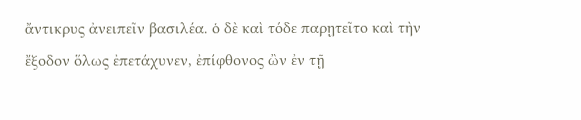ἄντικρυς ἀνειπεῖν βασιλέα. ὁ δὲ καὶ τόδε παρῃτεῖτο καὶ τὴν ἔξοδον ὅλως ἐπετάχυνεν, ἐπίφθονος ὢν ἐν τῇ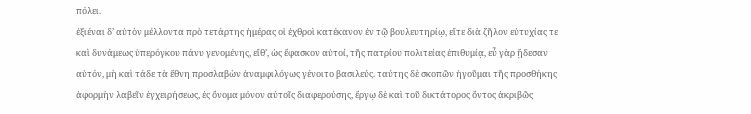πόλει.
ἐξιέναι δʼ αὐτὸν μέλλοντα πρὸ τετάρτης ἡμέρας οἱ ἐχθροὶ κατέκανον ἐν τῷ βουλευτηρίῳ, εἴτε διὰ ζῆλον εὐτυχίας τε καὶ δυνάμεως ὑπερόγκου πάνυ γενομένης, εἴθʼ, ὡς ἔφασκον αὐτοί, τῆς πατρίου πολιτείας ἐπιθυμίᾳ, εὖ γὰρ ᾔδεσαν αὐτόν, μὴ καὶ τάδε τὰ ἔθνη προσλαβὼν ἀναμφιλόγως γένοιτο βασιλεύς. ταύτης δὲ σκοπῶν ἡγοῦμαι τῆς προσθήκης ἀφορμὴν λαβεῖν ἐγχειρήσεως, ἐς ὄνομα μόνον αὐτοῖς διαφερούσης, ἔργῳ δὲ καὶ τοῦ δικτάτορος ὄντος ἀκριβῶς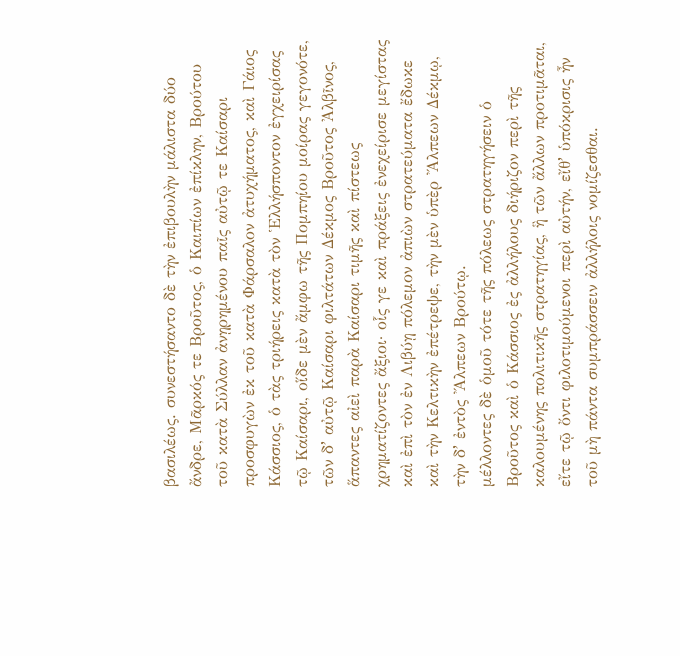βασιλέως. συνεστήσαντο δὲ τὴν ἐπιβουλὴν μάλιστα δύο ἄνδρε, Μᾶρκός τε Βροῦτος, ὁ Καιπίων ἐπίκλην, Βρούτου τοῦ κατὰ Σύλλαν ἀνῃρημένου παῖς αὐτῷ τε Καίσαρι προσφυγὼν ἐκ τοῦ κατὰ Φάρσαλον ἀτυχήματος, καὶ Γάιος Κάσσιος, ὁ τὰς τριήρεις κατὰ τὸν Ἑλλήσποντον ἐγχειρίσας τῷ Καίσαρι, οἵδε μὲν ἄμφω τῆς Πομπηίου μοίρας γεγονότε, τῶν δʼ αὐτῷ Καίσαρι φιλτάτων Δέκμος Βροῦτος Ἀλβῖνος, ἅπαντες αἰεὶ παρὰ Καίσαρι τιμῆς καὶ πίστεως χρηματίζοντες ἄξιοι· οἷς γε καὶ πράξεις ἐνεχείρισε μεγίστας καὶ ἐπὶ τὸν ἐν Λιβύῃ πόλεμον ἀπιὼν στρατεύματα ἔδωκε καὶ τὴν Κελτικὴν ἐπέτρεψε, τὴν μὲν ὑπὲρ Ἄλπεων Δέκμῳ, τὴν δʼ ἐντὸς Ἄλπεων Βρούτῳ.
μέλλοντες δὲ ὁμοῦ τότε τῆς πόλεως στρατηγήσειν ὁ Βροῦτος καὶ ὁ Κάσσιος ἐς ἀλλήλους διήριζον περὶ τῆς καλουμένης πολιτικῆς στρατηγίας, ἣ τῶν ἄλλων προτιμᾶται, εἴτε τῷ ὄντι φιλοτιμούμενοι περὶ αὐτήν, εἴθʼ ὑπόκρισις ἦν τοῦ μὴ πάντα συμπράσσειν ἀλλήλοις νομίζεσθαι.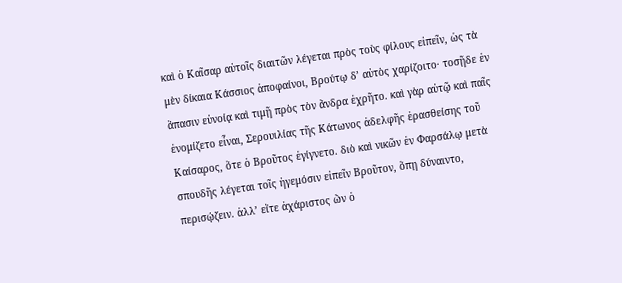καὶ ὁ Καῖσαρ αὐτοῖς διαιτῶν λέγεται πρὸς τοὺς φίλους εἰπεῖν, ὡς τὰ μὲν δίκαια Κάσσιος ἀποφαίνοι, Βρούτῳ δʼ αὐτὸς χαρίζοιτο· τοσῇδε ἐν ἅπασιν εὐνοίᾳ καὶ τιμῇ πρὸς τὸν ἄνδρα ἐχρῆτο. καὶ γὰρ αὐτῷ καὶ παῖς ἐνομίζετο εἶναι, Σερουιλίας τῆς Κάτωνος ἀδελφῆς ἐρασθείσης τοῦ Καίσαρος, ὅτε ὁ Βροῦτος ἐγίγνετο. διὸ καὶ νικῶν ἐν Φαρσάλῳ μετὰ σπουδῆς λέγεται τοῖς ἡγεμόσιν εἰπεῖν Βροῦτον, ὅπῃ δύναιντο, περισῴζειν. ἀλλʼ εἴτε ἀχάριστος ὢν ὁ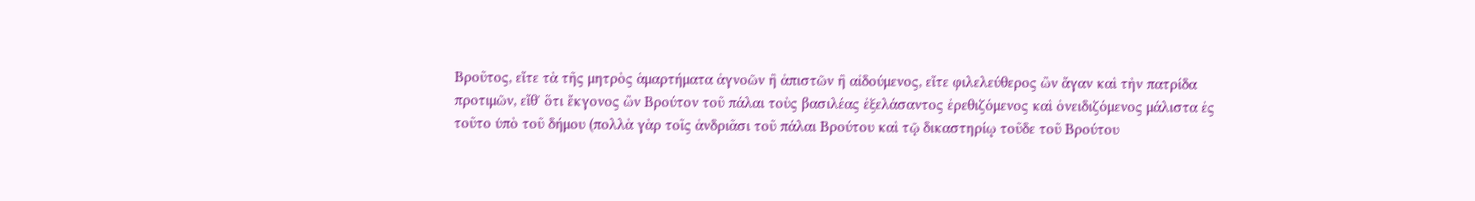Βροῦτος, εἴτε τὰ τῆς μητρὸς ἁμαρτήματα ἀγνοῶν ἢ ἀπιστῶν ἢ αἰδούμενος, εἴτε φιλελεύθερος ὢν ἄγαν καὶ τὴν πατρίδα προτιμῶν, εἴθʼ ὅτι ἔκγονος ὢν Βρούτον τοῦ πάλαι τοὺς βασιλέας ἐξελάσαντος ἐρεθιζόμενος καὶ ὀνειδιζόμενος μάλιστα ἐς τοῦτο ὑπὸ τοῦ δήμου (πολλὰ γὰρ τοῖς ἀνδριᾶσι τοῦ πάλαι Βρούτου καὶ τῷ δικαστηρίῳ τοῦδε τοῦ Βρούτου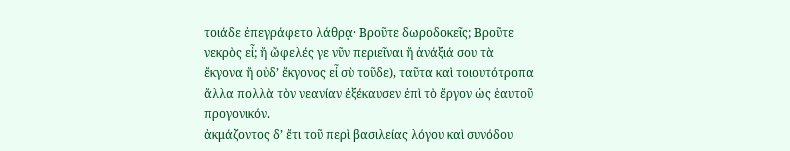τοιάδε ἐπεγράφετο λάθρᾳ· Βροῦτε δωροδοκεῖς; Βροῦτε νεκρὸς εἶ; ἤ ὤφελές γε νῦν περιεῖναι ἤ ἀνάξιά σου τὰ ἔκγονα ἤ οὐδʼ ἔκγονος εἶ σὺ τοῦδε), ταῦτα καὶ τοιουτότροπα ἄλλα πολλὰ τὸν νεανίαν ἐξέκαυσεν ἐπὶ τὸ ἔργον ὡς ἑαυτοῦ προγονικόν.
ἀκμάζοντος δʼ ἔτι τοῦ περὶ βασιλείας λόγου καὶ συνόδου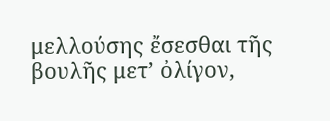μελλούσης ἔσεσθαι τῆς βουλῆς μετʼ ὀλίγον,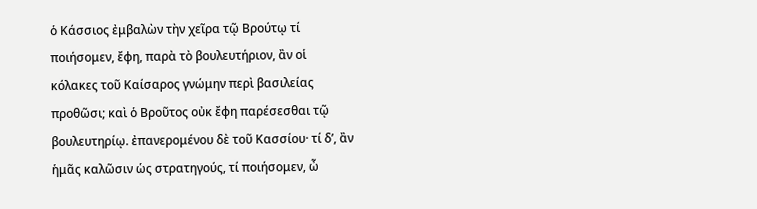ὁ Κάσσιος ἐμβαλὼν τὴν χεῖρα τῷ Βρούτῳ τί ποιήσομεν, ἔφη, παρὰ τὸ βουλευτήριον, ἂν οἱ κόλακες τοῦ Καίσαρος γνώμην περὶ βασιλείας προθῶσι; καὶ ὁ Βροῦτος οὐκ ἔφη παρέσεσθαι τῷ βουλευτηρίῳ. ἐπανερομένου δὲ τοῦ Κασσίου· τί δʼ, ἂν ἡμᾶς καλῶσιν ὡς στρατηγούς, τί ποιήσομεν, ὦ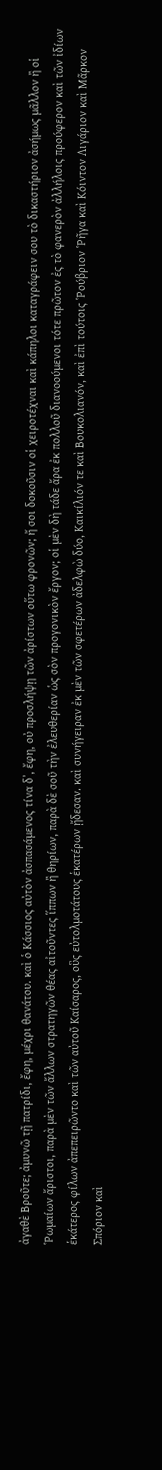ἀγαθὲ Βροῦτε; ἀμυνῶ τῇ πατρίδι, ἔφη, μέχρι θανάτου. καὶ ὁ Κάσσιος αὐτὸν ἀσπασάμενος τίνα δʼ, ἔφη, οὐ προσλήψῃ τῶν ἀρίστων οὕτω φρονῶν; ἤ σοι δοκοῦσιν οἱ χειροτέχναι καὶ κάπηλοι καταγράφειν σου τὸ δικαστήριον ἀσήμως μᾶλλον ἢ οἱ Ῥωμαίων ἄριστοι, παρὰ μὲν τῶν ἄλλων στρατηγῶν θέας αἰτοῦντες ἵππων ἢ θηρίων, παρὰ δὲ σοῦ τὴν ἐλευθερίαν ὡς σὸν προγονικὸν ἔργον; οἱ μὲν δὴ τάδε ἄρα ἐκ πολλοῦ διανοούμενοι τότε πρῶτον ἐς τὸ φανερὸν ἀλλήλοις προύφερον καὶ τῶν ἰδίων ἑκάτερος φίλων ἀπεπειρῶντο καὶ τῶν αὐτοῦ Καίσαρος, οὓς εὐτολμοτάτους ἑκατέρων ᾔδεσαν. καὶ συνήγειραν ἐκ μὲν τῶν σφετέρων ἀδελφὼ δύο, Καικίλιόν τε καὶ Βουκολιανόν, καὶ ἐπὶ τούτοις Ῥούβριον Ῥῆγα καὶ Κόιντον Λιγάριον καὶ Μᾶρκον Σπόριον καὶ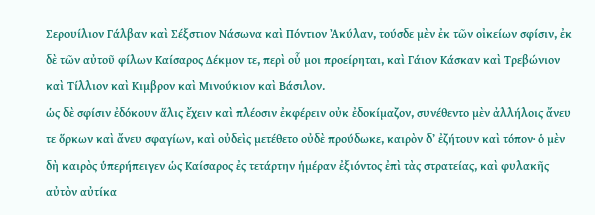Σερουίλιον Γάλβαν καὶ Σέξστιον Νάσωνα καὶ Πόντιον Ἀκύλαν, τούσδε μὲν ἐκ τῶν οἰκείων σφίσιν, ἐκ δὲ τῶν αὐτοῦ φίλων Καίσαρος Δέκμον τε, περὶ οὗ μοι προείρηται, καὶ Γάιον Κάσκαν καὶ Τρεβώνιον καὶ Τίλλιον καὶ Κιμβρον καὶ Μινούκιον καὶ Βάσιλον.
ὡς δὲ σφίσιν ἐδόκουν ἅλις ἔχειν καὶ πλέοσιν ἐκφέρειν οὐκ ἐδοκίμαζον, συνέθεντο μὲν ἀλλήλοις ἄνευ τε ὅρκων καὶ ἄνευ σφαγίων, καὶ οὐδεὶς μετέθετο οὐδὲ προύδωκε, καιρὸν δʼ ἐζήτουν καὶ τόπον· ὁ μὲν δὴ καιρὸς ὑπερήπειγεν ὡς Καίσαρος ἐς τετάρτην ἡμέραν ἐξιόντος ἐπὶ τὰς στρατείας, καὶ φυλακῆς αὐτὸν αὐτίκα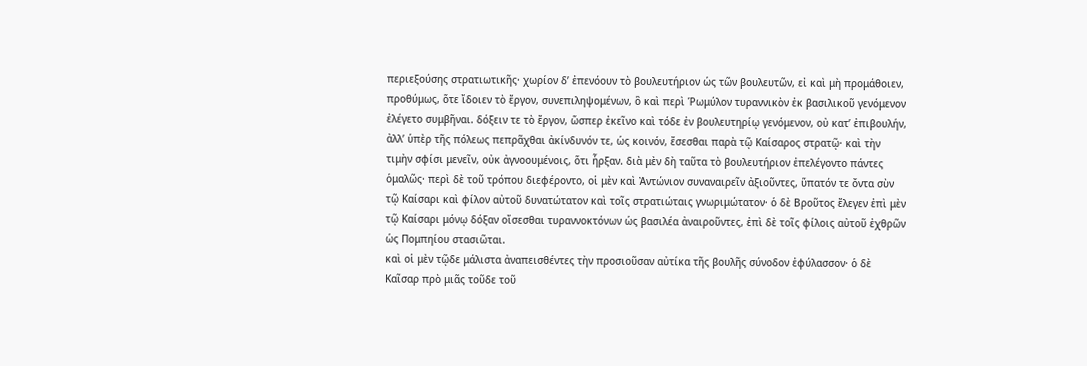περιεξούσης στρατιωτικῆς· χωρίον δʼ ἐπενόουν τὸ βουλευτήριον ὡς τῶν βουλευτῶν, εἰ καὶ μὴ προμάθοιεν, προθύμως, ὅτε ἴδοιεν τὸ ἔργον, συνεπιληψομένων, ὃ καὶ περὶ Ῥωμύλον τυραννικὸν ἐκ βασιλικοῦ γενόμενον ἐλέγετο συμβῆναι. δόξειν τε τὸ ἔργον, ὥσπερ ἐκεῖνο καὶ τόδε ἐν βουλευτηρίῳ γενόμενον, οὐ κατʼ ἐπιβουλήν, ἀλλʼ ὑπὲρ τῆς πόλεως πεπρᾶχθαι ἀκίνδυνόν τε, ὡς κοινόν, ἔσεσθαι παρὰ τῷ Καίσαρος στρατῷ· καὶ τὴν τιμὴν σφίσι μενεῖν, οὐκ ἀγνοουμένοις, ὅτι ἦρξαν. διὰ μὲν δὴ ταῦτα τὸ βουλευτήριον ἐπελέγοντο πάντες ὁμαλῶς· περὶ δὲ τοῦ τρόπου διεφέροντο, οἱ μὲν καὶ Ἀντώνιον συναναιρεῖν ἀξιοῦντες, ὕπατόν τε ὄντα σὺν τῷ Καίσαρι καὶ φίλον αὐτοῦ δυνατώτατον καὶ τοῖς στρατιώταις γνωριμώτατον· ὁ δὲ Βροῦτος ἔλεγεν ἐπὶ μὲν τῷ Καίσαρι μόνῳ δόξαν οἴσεσθαι τυραννοκτόνων ὡς βασιλέα ἀναιροῦντες, ἐπὶ δὲ τοῖς φίλοις αὐτοῦ ἐχθρῶν ὡς Πομπηίου στασιῶται.
καὶ οἱ μὲν τῷδε μάλιστα ἀναπεισθέντες τὴν προσιοῦσαν αὐτίκα τῆς βουλῆς σύνοδον ἐφύλασσον· ὁ δὲ Καῖσαρ πρὸ μιᾶς τοῦδε τοῦ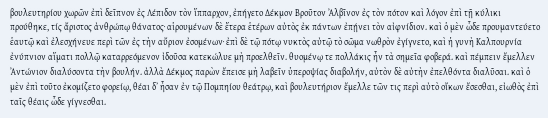βουλευτηρίου χωρῶν ἐπὶ δεῖπνον ἐς Λέπιδον τὸν ἵππαρχον, ἐπήγετο Δέκμον Βροῦτον Ἀλβῖνον ἐς τὸν πότον καὶ λόγον ἐπὶ τῇ κύλικι προύθηκε, τίς ἄριστος ἀνθρώπῳ θάνατος· αἱρουμένων δὲ ἕτερα ἑτέρων αὐτὸς ἐκ πάντων ἐπῄνει τὸν αἰφνίδιον. καὶ ὁ μὲν ὧδε προυμαντεύετο ἑαυτῷ καὶ ἐλεσχήνευε περὶ τῶν ἐς τὴν αὔριον ἐσομένων· ἐπὶ δὲ τῷ πότῳ νυκτὸς αὐτῷ τὸ σῶμα νωθρὸν ἐγίγνετο, καὶ ἡ γυνὴ Καλπουρνία ἐνύπνιον αἵματι πολλῷ καταρρεόμενον ἰδοῦσα κατεκώλυε μὴ προελθεῖν. θυομένῳ τε πολλάκις ἦν τὰ σημεῖα φοβερά. καὶ πέμπειν ἔμελλεν Ἀντώνιον διαλύσοντα τὴν βουλήν. ἀλλὰ Δέκμος παρὼν ἔπεισε μὴ λαβεῖν ὑπεροψίας διαβολήν, αὐτὸν δὲ αὐτὴν ἐπελθόντα διαλῦσαι. καὶ ὁ μὲν ἐπὶ τοῦτο ἐκομίζετο φορείῳ, θέαι δʼ ἦσαν ἐν τῷ Πομπηίου θεάτρῳ, καὶ βουλευτήριον ἔμελλε τῶν τις περὶ αὐτὸ οἴκων ἔσεσθαι, εἰωθὸς ἐπὶ ταῖς θέαις ὧδε γίγνεσθαι.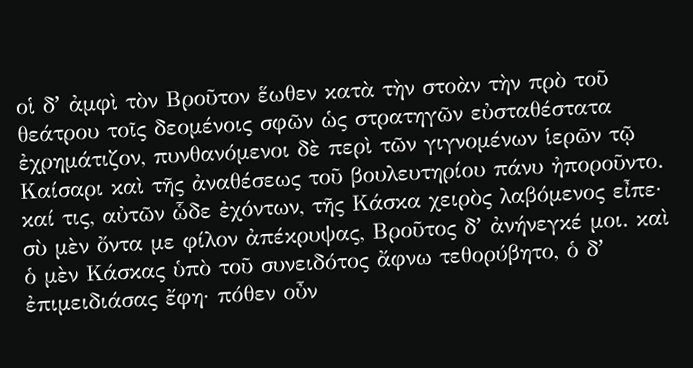οἱ δʼ ἀμφὶ τὸν Βροῦτον ἕωθεν κατὰ τὴν στοὰν τὴν πρὸ τοῦ θεάτρου τοῖς δεομένοις σφῶν ὡς στρατηγῶν εὐσταθέστατα ἐχρημάτιζον, πυνθανόμενοι δὲ περὶ τῶν γιγνομένων ἱερῶν τῷ Καίσαρι καὶ τῆς ἀναθέσεως τοῦ βουλευτηρίου πάνυ ἠποροῦντο. καί τις, αὐτῶν ὧδε ἐχόντων, τῆς Κάσκα χειρὸς λαβόμενος εἶπε· σὺ μὲν ὄντα με φίλον ἀπέκρυψας, Βροῦτος δʼ ἀνήνεγκέ μοι. καὶ ὁ μὲν Κάσκας ὑπὸ τοῦ συνειδότος ἄφνω τεθορύβητο, ὁ δʼ ἐπιμειδιάσας ἔφη· πόθεν οὖν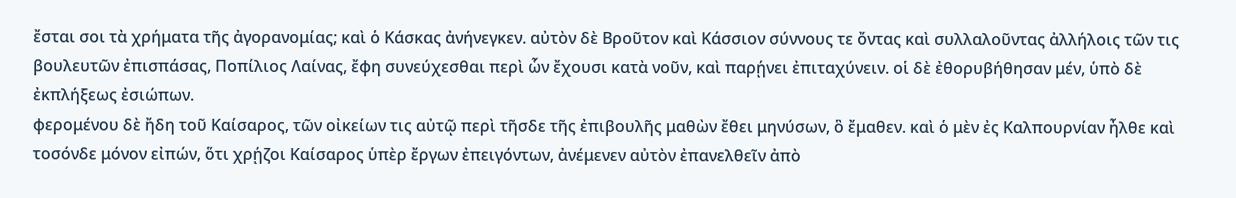ἔσται σοι τὰ χρήματα τῆς ἀγορανομίας; καὶ ὁ Κάσκας ἀνήνεγκεν. αὐτὸν δὲ Βροῦτον καὶ Κάσσιον σύννους τε ὄντας καὶ συλλαλοῦντας ἀλλήλοις τῶν τις βουλευτῶν ἐπισπάσας, Ποπίλιος Λαίνας, ἔφη συνεύχεσθαι περὶ ὧν ἔχουσι κατὰ νοῦν, καὶ παρῄνει ἐπιταχύνειν. οἱ δὲ ἐθορυβήθησαν μέν, ὑπὸ δὲ ἐκπλήξεως ἐσιώπων.
φερομένου δὲ ἤδη τοῦ Καίσαρος, τῶν οἰκείων τις αὐτῷ περὶ τῆσδε τῆς ἐπιβουλῆς μαθὼν ἔθει μηνύσων, ὃ ἔμαθεν. καὶ ὁ μὲν ἐς Καλπουρνίαν ἦλθε καὶ τοσόνδε μόνον εἰπών, ὅτι χρῄζοι Καίσαρος ὑπὲρ ἔργων ἐπειγόντων, ἀνέμενεν αὐτὸν ἐπανελθεῖν ἀπὸ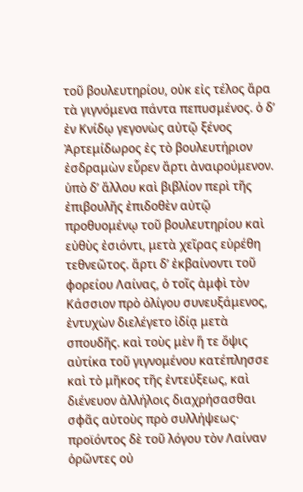τοῦ βουλευτηρίου, οὐκ εἰς τέλος ἄρα τὰ γιγνόμενα πάντα πεπυσμένος. ὁ δʼ ἐν Κνίδῳ γεγονὼς αὐτῷ ξένος Ἀρτεμίδωρος ἐς τὸ βουλευτήριον ἐσδραμὼν εὗρεν ἄρτι ἀναιρούμενον. ὑπὸ δʼ ἄλλου καὶ βιβλίον περὶ τῆς ἐπιβουλῆς ἐπιδοθὲν αὐτῷ προθυομένῳ τοῦ βουλευτηρίου καὶ εὐθὺς ἐσιόντι, μετὰ χεῖρας εὑρέθη τεθνεῶτος. ἄρτι δʼ ἐκβαίνοντι τοῦ φορείου Λαίνας, ὁ τοῖς ἀμφὶ τὸν Κάσσιον πρὸ ὀλίγου συνευξάμενος, ἐντυχὼν διελέγετο ἰδίᾳ μετὰ σπουδῆς. καὶ τοὺς μὲν ἥ τε ὄψις αὐτίκα τοῦ γιγνομένου κατέπλησσε καὶ τὸ μῆκος τῆς ἐντεύξεως, καὶ διένευον ἀλλήλοις διαχρήσασθαι σφᾶς αὐτοὺς πρὸ συλλήψεως· προϊόντος δὲ τοῦ λόγου τὸν Λαίναν ὁρῶντες οὐ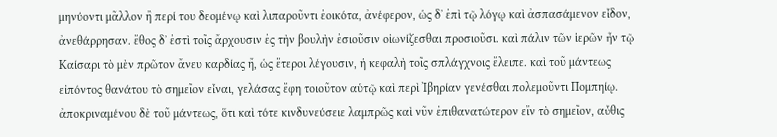μηνύοντι μᾶλλον ἢ περί του δεομένῳ καὶ λιπαροῦντι ἐοικότα, ἀνέφερον, ὡς δʼ ἐπὶ τῷ λόγῳ καὶ ἀσπασάμενον εἶδον, ἀνεθάρρησαν. ἔθος δʼ ἐστὶ τοῖς ἄρχουσιν ἐς τὴν βουλὴν ἐσιοῦσιν οἰωνίζεσθαι προσιοῦσι. καὶ πάλιν τῶν ἱερῶν ἦν τῷ Καίσαρι τὸ μὲν πρῶτον ἄνευ καρδίας ἤ, ὡς ἕτεροι λέγουσιν, ἡ κεφαλὴ τοῖς σπλάγχνοις ἔλειπε. καὶ τοῦ μάντεως εἰπόντος θανάτου τὸ σημεῖον εἶναι, γελάσας ἔφη τοιοῦτον αὑτῷ καὶ περὶ Ἰβηρίαν γενέσθαι πολεμοῦντι Πομπηίῳ. ἀποκριναμένου δὲ τοῦ μάντεως, ὅτι καὶ τότε κινδυνεύσειε λαμπρῶς καὶ νῦν ἐπιθανατώτερον εἴν τὸ σημεῖον, αὖθις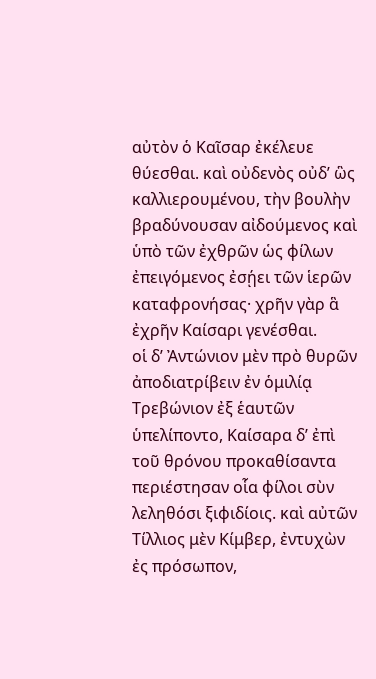αὐτὸν ὁ Καῖσαρ ἐκέλευε θύεσθαι. καὶ οὐδενὸς οὐδʼ ὣς καλλιερουμένου, τὴν βουλὴν βραδύνουσαν αἰδούμενος καὶ ὑπὸ τῶν ἐχθρῶν ὡς φίλων ἐπειγόμενος ἐσῄει τῶν ἱερῶν καταφρονήσας· χρῆν γὰρ ἃ ἐχρῆν Καίσαρι γενέσθαι.
οἱ δʼ Ἀντώνιον μὲν πρὸ θυρῶν ἀποδιατρίβειν ἐν ὁμιλίᾳ Τρεβώνιον ἐξ ἑαυτῶν ὑπελίποντο, Καίσαρα δʼ ἐπὶ τοῦ θρόνου προκαθίσαντα περιέστησαν οἷα φίλοι σὺν λεληθόσι ξιφιδίοις. καὶ αὐτῶν Τίλλιος μὲν Κίμβερ, ἐντυχὼν ἐς πρόσωπον,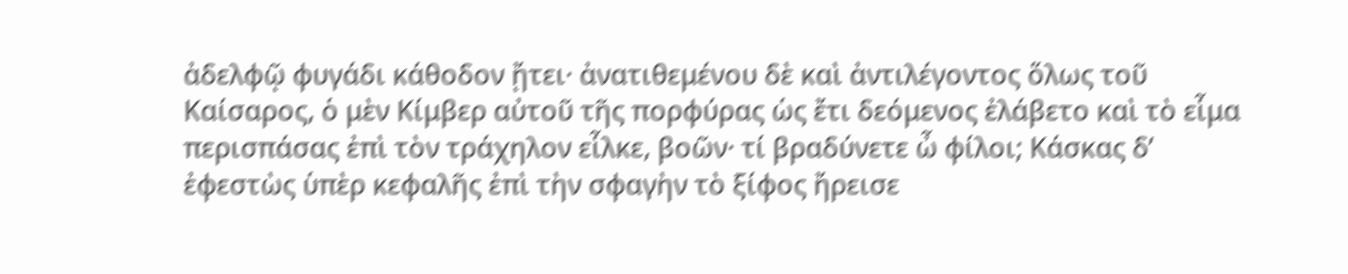ἀδελφῷ φυγάδι κάθοδον ᾔτει· ἀνατιθεμένου δὲ καὶ ἀντιλέγοντος ὅλως τοῦ Καίσαρος, ὁ μὲν Κίμβερ αὐτοῦ τῆς πορφύρας ὡς ἔτι δεόμενος ἐλάβετο καὶ τὸ εἷμα περισπάσας ἐπὶ τὸν τράχηλον εἷλκε, βοῶν· τί βραδύνετε ὦ φίλοι; Κάσκας δʼ ἐφεστὼς ὑπὲρ κεφαλῆς ἐπὶ τὴν σφαγὴν τὸ ξίφος ἤρεισε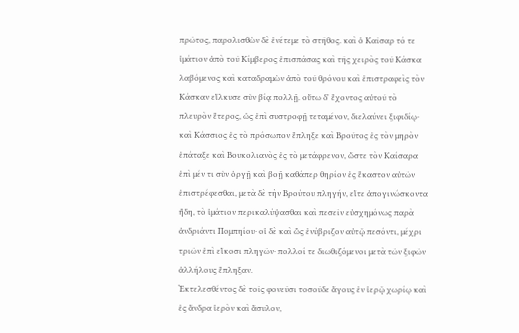πρῶτος, παρολισθὼν δὲ ἐνέτεμε τὸ στῆθος. καὶ ὁ Καῖσαρ τό τε ἱμάτιον ἀπὸ τοῦ Κίμβερος ἐπισπάσας καὶ τῆς χειρὸς τοῦ Κάσκα λαβόμενος καὶ καταδραμὼν ἀπὸ τοῦ θρόνου καὶ ἐπιστραφεὶς τὸν Κάσκαν εἵλκυσε σὺν βίᾳ πολλῇ. οὕτω δʼ ἔχοντος αὐτοῦ τὸ πλευρὸν ἕτερος, ὡς ἐπὶ συστροφῇ τεταμένον, διελαύνει ξιφιδίῳ· καὶ Κάσσιος ἐς τὸ πρόσωπον ἔπληξε καὶ Βροῦτος ἐς τὸν μηρὸν ἐπάταξε καὶ Βουκολιανὸς ἐς τὸ μετάφρενον, ὥστε τὸν Καίσαρα ἐπὶ μέν τι σὺν ὀργῇ καὶ βοῇ καθάπερ θηρίον ἐς ἕκαστον αὐτῶν ἐπιστρέφεσθαι, μετὰ δὲ τὴν Βρούτου πληγήν, εἴτε ἀπογινώσκοντα ἤδη, τὸ ἱμάτιον περικαλύψασθαι καὶ πεσεῖν εὐσχημόνως παρὰ ἀνδριάντι Πομπηίου· οἱ δὲ καὶ ὣς ἐνύβριζον αὐτῷ πεσόντι, μέχρι τριῶν ἐπὶ εἴκοσι πληγῶν· πολλοί τε διωθιζόμενοι μετὰ τῶν ξιφῶν ἀλλήλους ἔπληξαν.
Ἐκτελεσθέντος δὲ τοῖς φονεῦσι τοσοῦδε ἄγους ἐν ἱερῷ χωρίῳ καὶ ἐς ἄνδρα ἱερὸν καὶ ἄσυλον,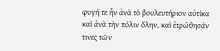φυγή τε ἦν ἀνὰ τὸ βουλευτήριον αὐτίκα καὶ ἀνὰ τὴν πόλιν ὅλην, καὶ ἐτρώθησάν τινες τῶν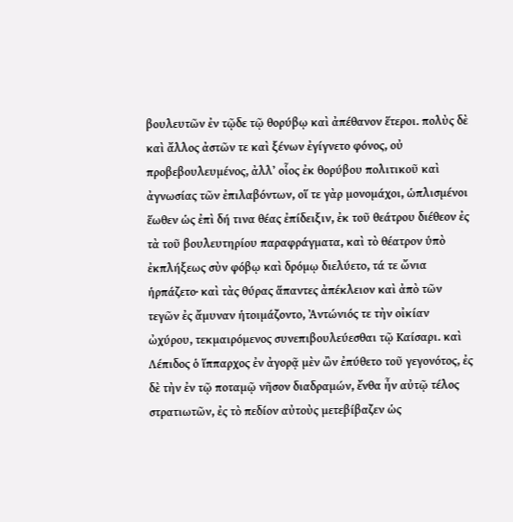βουλευτῶν ἐν τῷδε τῷ θορύβῳ καὶ ἀπέθανον ἕτεροι. πολὺς δὲ καὶ ἄλλος ἀστῶν τε καὶ ξένων ἐγίγνετο φόνος, οὐ προβεβουλευμένος, ἀλλʼ οἷος ἐκ θορύβου πολιτικοῦ καὶ ἀγνωσίας τῶν ἐπιλαβόντων, οἵ τε γὰρ μονομάχοι, ὡπλισμένοι ἕωθεν ὡς ἐπὶ δή τινα θέας ἐπίδειξιν, ἐκ τοῦ θεάτρου διέθεον ἐς τὰ τοῦ βουλευτηρίου παραφράγματα, καὶ τὸ θέατρον ὑπὸ ἐκπλήξεως σὺν φόβῳ καὶ δρόμῳ διελύετο, τά τε ὤνια ἡρπάζετο· καὶ τὰς θύρας ἅπαντες ἀπέκλειον καὶ ἀπὸ τῶν τεγῶν ἐς ἄμυναν ἡτοιμάζοντο, Ἀντώνιός τε τὴν οἰκίαν ὠχύρου, τεκμαιρόμενος συνεπιβουλεύεσθαι τῷ Καίσαρι. καὶ Λέπιδος ὁ ἵππαρχος ἐν ἀγορᾷ μὲν ὢν ἐπύθετο τοῦ γεγονότος, ἐς δὲ τὴν ἐν τῷ ποταμῷ νῆσον διαδραμών, ἔνθα ἦν αὐτῷ τέλος στρατιωτῶν, ἐς τὸ πεδίον αὐτοὺς μετεβίβαζεν ὡς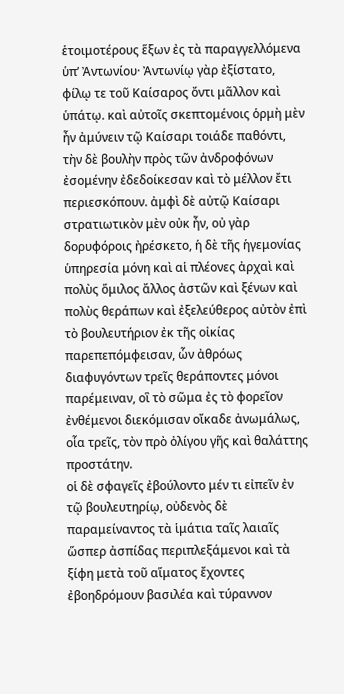ἑτοιμοτέρους ἕξων ἐς τὰ παραγγελλόμενα ὑπʼ Ἀντωνίου· Ἀντωνίῳ γὰρ ἐξίστατο, φίλῳ τε τοῦ Καίσαρος ὄντι μᾶλλον καὶ ὑπάτῳ. καὶ αὐτοῖς σκεπτομένοις ὁρμὴ μὲν ἦν ἀμύνειν τῷ Καίσαρι τοιάδε παθόντι, τὴν δὲ βουλὴν πρὸς τῶν ἀνδροφόνων ἐσομένην ἐδεδοίκεσαν καὶ τὸ μέλλον ἔτι περιεσκόπουν. ἀμφὶ δὲ αὐτῷ Καίσαρι στρατιωτικὸν μὲν οὐκ ἦν, οὐ γὰρ δορυφόροις ἠρέσκετο, ἡ δὲ τῆς ἡγεμονίας ὑπηρεσία μόνη καὶ αἱ πλέονες ἀρχαὶ καὶ πολὺς ὅμιλος ἄλλος ἀστῶν καὶ ξένων καὶ πολὺς θεράπων καὶ ἐξελεύθερος αὐτὸν ἐπὶ τὸ βουλευτήριον ἐκ τῆς οἰκίας παρεπεπόμφεισαν, ὧν ἀθρόως διαφυγόντων τρεῖς θεράποντες μόνοι παρέμειναν, οἳ τὸ σῶμα ἐς τὸ φορεῖον ἐνθέμενοι διεκόμισαν οἴκαδε ἀνωμάλως, οἷα τρεῖς, τὸν πρὸ ὀλίγου γῆς καὶ θαλάττης προστάτην.
οἱ δὲ σφαγεῖς ἐβούλοντο μέν τι εἰπεῖν ἐν τῷ βουλευτηρίῳ, οὐδενὸς δὲ παραμείναντος τὰ ἱμάτια ταῖς λαιαῖς ὥσπερ ἀσπίδας περιπλεξάμενοι καὶ τὰ ξίφη μετὰ τοῦ αἵματος ἔχοντες ἐβοηδρόμουν βασιλέα καὶ τύραννον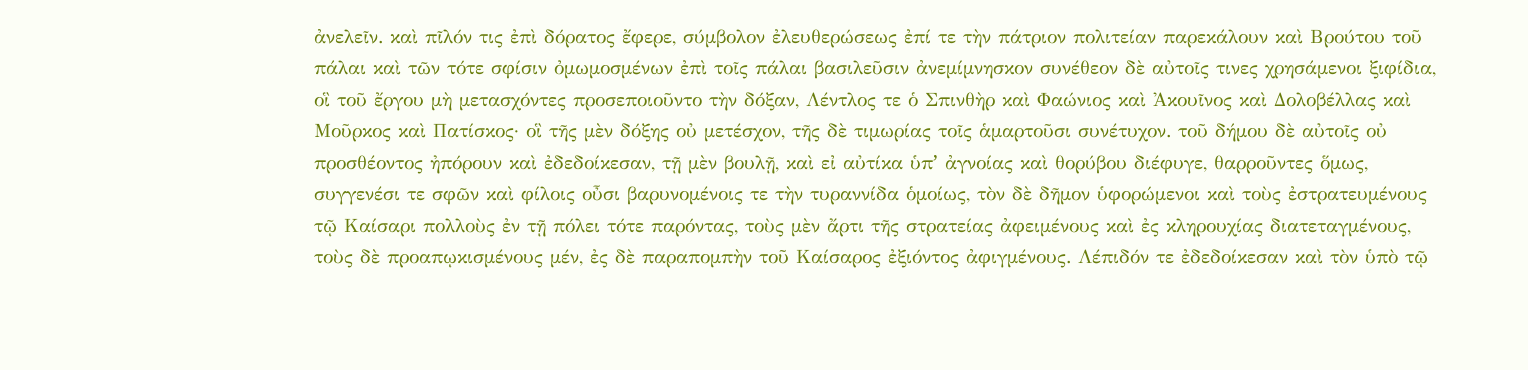ἀνελεῖν. καὶ πῖλόν τις ἐπὶ δόρατος ἔφερε, σύμβολον ἐλευθερώσεως ἐπί τε τὴν πάτριον πολιτείαν παρεκάλουν καὶ Βρούτου τοῦ πάλαι καὶ τῶν τότε σφίσιν ὀμωμοσμένων ἐπὶ τοῖς πάλαι βασιλεῦσιν ἀνεμίμνησκον συνέθεον δὲ αὐτοῖς τινες χρησάμενοι ξιφίδια, οἳ τοῦ ἔργου μὴ μετασχόντες προσεποιοῦντο τὴν δόξαν, Λέντλος τε ὁ Σπινθὴρ καὶ Φαώνιος καὶ Ἀκουῖνος καὶ Δολοβέλλας καὶ Μοῦρκος καὶ Πατίσκος· οἳ τῆς μὲν δόξης οὐ μετέσχον, τῆς δὲ τιμωρίας τοῖς ἁμαρτοῦσι συνέτυχον. τοῦ δήμου δὲ αὐτοῖς οὐ προσθέοντος ἠπόρουν καὶ ἐδεδοίκεσαν, τῇ μὲν βουλῇ, καὶ εἰ αὐτίκα ὑπʼ ἀγνοίας καὶ θορύβου διέφυγε, θαρροῦντες ὅμως, συγγενέσι τε σφῶν καὶ φίλοις οὖσι βαρυνομένοις τε τὴν τυραννίδα ὁμοίως, τὸν δὲ δῆμον ὑφορώμενοι καὶ τοὺς ἐστρατευμένους τῷ Καίσαρι πολλοὺς ἐν τῇ πόλει τότε παρόντας, τοὺς μὲν ἄρτι τῆς στρατείας ἀφειμένους καὶ ἐς κληρουχίας διατεταγμένους, τοὺς δὲ προαπῳκισμένους μέν, ἐς δὲ παραπομπὴν τοῦ Καίσαρος ἐξιόντος ἀφιγμένους. Λέπιδόν τε ἐδεδοίκεσαν καὶ τὸν ὑπὸ τῷ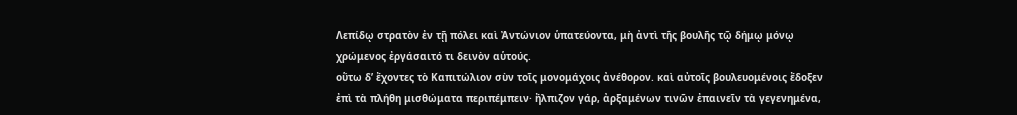Λεπίδῳ στρατὸν ἐν τῇ πόλει καὶ Ἀντώνιον ὑπατεύοντα, μὴ ἀντὶ τῆς βουλῆς τῷ δήμῳ μόνῳ χρώμενος ἐργάσαιτό τι δεινὸν αὑτούς.
οὕτω δʼ ἔχοντες τὸ Καπιτώλιον σὺν τοῖς μονομάχοις ἀνέθορον. καὶ αὐτοῖς βουλευομένοις ἔδοξεν ἐπὶ τὰ πλήθη μισθώματα περιπέμπειν· ἤλπιζον γάρ, ἀρξαμένων τινῶν ἐπαινεῖν τὰ γεγενημένα,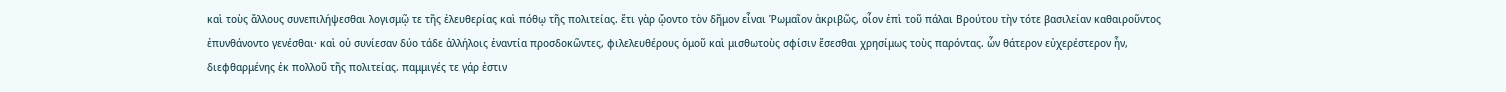καὶ τοὺς ἄλλους συνεπιλήψεσθαι λογισμῷ τε τῆς ἐλευθερίας καὶ πόθῳ τῆς πολιτείας. ἔτι γὰρ ᾤοντο τὸν δῆμον εἶναι Ῥωμαῖον ἀκριβῶς, οἷον ἐπὶ τοῦ πάλαι Βρούτου τὴν τότε βασιλείαν καθαιροῦντος ἐπυνθάνοντο γενέσθαι· καὶ οὐ συνίεσαν δύο τάδε ἀλλήλοις ἐναντία προσδοκῶντες, φιλελευθέρους ὁμοῦ καὶ μισθωτοὺς σφίσιν ἔσεσθαι χρησίμως τοὺς παρόντας. ὧν θάτερον εὐχερέστερον ἦν, διεφθαρμένης ἐκ πολλοῦ τῆς πολιτείας. παμμιγές τε γάρ ἐστιν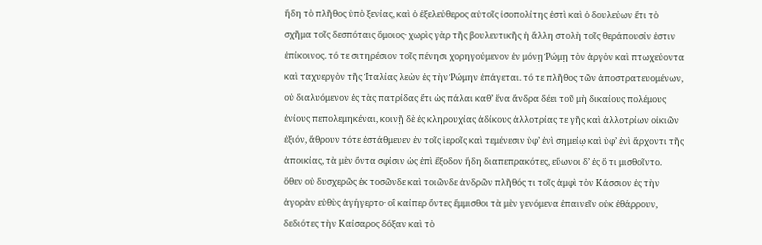ἤδη τὸ πλῆθος ὑπὸ ξενίας, καὶ ὁ ἐξελεύθερος αὐτοῖς ἰσοπολίτης ἐστὶ καὶ ὁ δουλεύων ἔτι τὸ σχῆμα τοῖς δεσπόταις ὅμοιος· χωρὶς γὰρ τῆς βουλευτικῆς ἡ ἄλλη στολὴ τοῖς θεράπουσίν ἐστιν ἐπίκοινος. τό τε σιτηρέσιον τοῖς πένησι χορηγούμενον ἐν μόνῃ Ῥώμῃ τὸν ἀργὸν καὶ πτωχεύοντα καὶ ταχυεργὸν τῆς Ἰταλίας λεὼν ἐς τὴν Ῥώμην ἐπάγεται. τό τε πλῆθος τῶν ἀποστρατευομένων, οὐ διαλυόμενον ἐς τὰς πατρίδας ἔτι ὡς πάλαι καθʼ ἕνα ἄνδρα δέει τοῦ μὴ δικαίους πολέμους ἐνίους πεπολεμηκέναι, κοινῇ δὲ ἐς κληρουχίας ἀδίκους ἀλλοτρίας τε γῆς καὶ ἀλλοτρίων οἰκιῶν ἐξιόν, ἄθρουν τότε ἐστάθμευεν ἐν τοῖς ἱεροῖς καὶ τεμένεσιν ὑφʼ ἑνὶ σημείῳ καὶ ὑφʼ ἑνὶ ἄρχοντι τῆς ἀποικίας, τὰ μὲν ὄντα σφίσιν ὡς ἐπὶ ἔξοδον ἤδη διαπεπρακότες, εὔωνοι δʼ ἐς ὅ τι μισθοῖντο.
ὅθεν οὐ δυσχερῶς ἐκ τοσῶνδε καὶ τοιῶνδε ἀνδρῶν πλῆθός τι τοῖς ἀμφὶ τὸν Κάσσιον ἐς τὴν ἀγορὰν εὐθὺς ἀγήγερτο· οἳ καίπερ ὄντες ἔμμισθοι τὰ μὲν γενόμενα ἐπαινεῖν οὐκ ἐθάρρουν, δεδιότες τὴν Καίσαρος δόξαν καὶ τὸ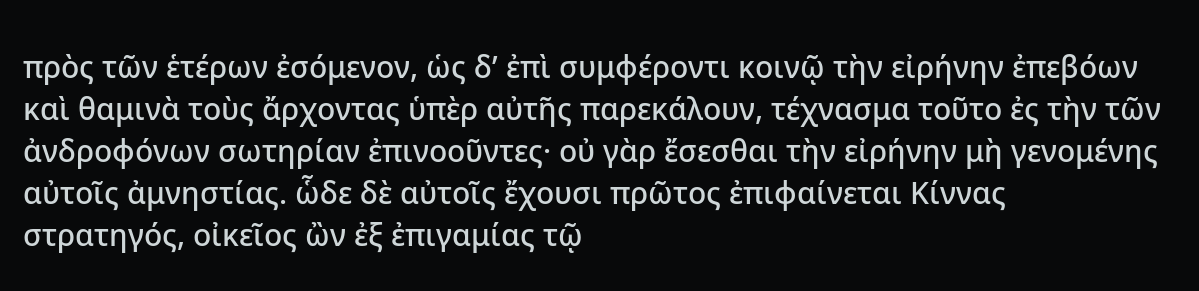πρὸς τῶν ἑτέρων ἐσόμενον, ὡς δʼ ἐπὶ συμφέροντι κοινῷ τὴν εἰρήνην ἐπεβόων καὶ θαμινὰ τοὺς ἄρχοντας ὑπὲρ αὐτῆς παρεκάλουν, τέχνασμα τοῦτο ἐς τὴν τῶν ἀνδροφόνων σωτηρίαν ἐπινοοῦντες· οὐ γὰρ ἔσεσθαι τὴν εἰρήνην μὴ γενομένης αὐτοῖς ἀμνηστίας. ὧδε δὲ αὐτοῖς ἔχουσι πρῶτος ἐπιφαίνεται Κίννας στρατηγός, οἰκεῖος ὢν ἐξ ἐπιγαμίας τῷ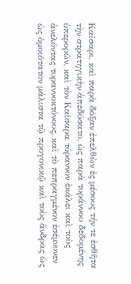Καίσαρι, καὶ παρὰ δόξαν ἐπελθὼν ἐς μέσους τήν τε ἐσθῆτα τὴν στρατηγικὴν ἀπεδύσατο, ὡς παρὰ τυράννου δεδομένης ὑπερορῶν, καὶ τὸν Καίσαρα τύραννον ἐκάλει καὶ τοὺς ἀνελόντας τυραννοκτόνους, καὶ τὸ πεπραγμένον ἐσέμνυνεν ὡς ὁμοιότατον μάλιστα τῷ προγονικῷ καὶ τοὺς ἄνδρας ὡς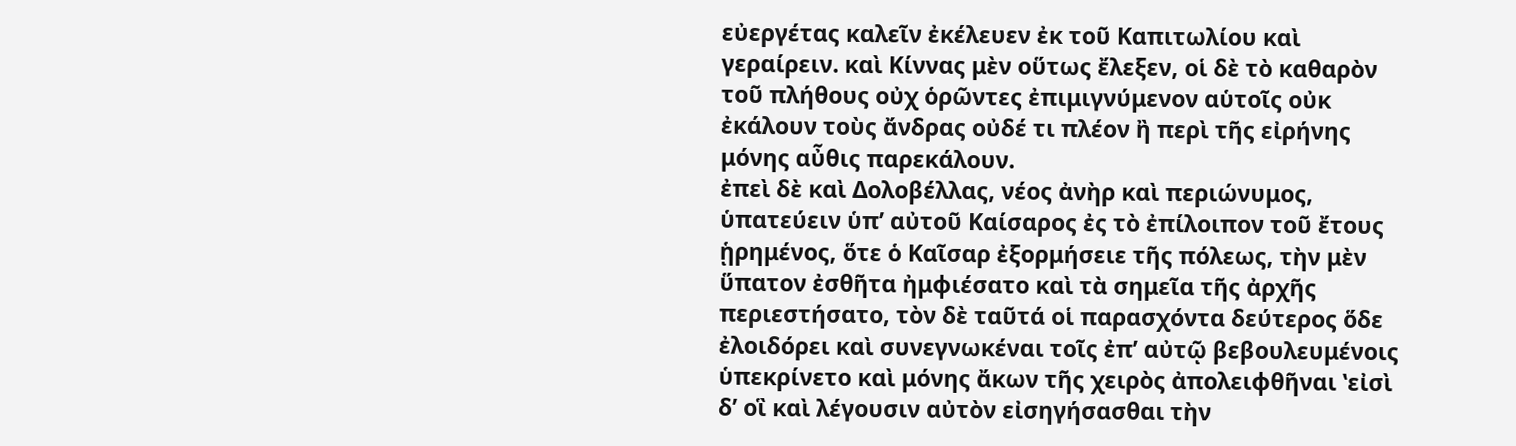εὐεργέτας καλεῖν ἐκέλευεν ἐκ τοῦ Καπιτωλίου καὶ γεραίρειν. καὶ Κίννας μὲν οὕτως ἔλεξεν, οἱ δὲ τὸ καθαρὸν τοῦ πλήθους οὐχ ὁρῶντες ἐπιμιγνύμενον αὑτοῖς οὐκ ἐκάλουν τοὺς ἄνδρας οὐδέ τι πλέον ἢ περὶ τῆς εἰρήνης μόνης αὖθις παρεκάλουν.
ἐπεὶ δὲ καὶ Δολοβέλλας, νέος ἀνὴρ καὶ περιώνυμος, ὑπατεύειν ὑπʼ αὐτοῦ Καίσαρος ἐς τὸ ἐπίλοιπον τοῦ ἔτους ᾑρημένος, ὅτε ὁ Καῖσαρ ἐξορμήσειε τῆς πόλεως, τὴν μὲν ὕπατον ἐσθῆτα ἠμφιέσατο καὶ τὰ σημεῖα τῆς ἀρχῆς περιεστήσατο, τὸν δὲ ταῦτά οἱ παρασχόντα δεύτερος ὅδε ἐλοιδόρει καὶ συνεγνωκέναι τοῖς ἐπʼ αὐτῷ βεβουλευμένοις ὑπεκρίνετο καὶ μόνης ἄκων τῆς χειρὸς ἀπολειφθῆναι ʽεἰσὶ δʼ οἳ καὶ λέγουσιν αὐτὸν εἰσηγήσασθαι τὴν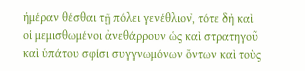ἡμέραν θέσθαι τῇ πόλει γενέθλιον̓, τότε δὴ καὶ οἱ μεμισθωμένοι ἀνεθάρρουν ὡς καὶ στρατηγοῦ καὶ ὑπάτου σφίσι συγγνωμόνων ὄντων καὶ τοὺς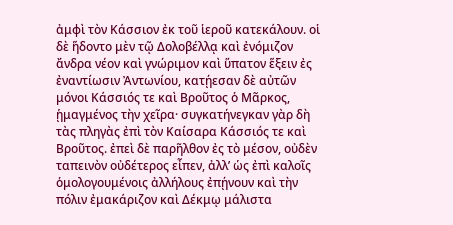ἀμφὶ τὸν Κάσσιον ἐκ τοῦ ἱεροῦ κατεκάλουν. οἱ δὲ ἥδοντο μὲν τῷ Δολοβέλλᾳ καὶ ἐνόμιζον ἄνδρα νέον καὶ γνώριμον καὶ ὕπατον ἕξειν ἐς ἐναντίωσιν Ἀντωνίου, κατῄεσαν δὲ αὐτῶν μόνοι Κάσσιός τε καὶ Βροῦτος ὁ Μᾶρκος, ᾑμαγμένος τὴν χεῖρα· συγκατήνεγκαν γὰρ δὴ τὰς πληγὰς ἐπὶ τὸν Καίσαρα Κάσσιός τε καὶ Βροῦτος. ἐπεὶ δὲ παρῆλθον ἐς τὸ μέσον, οὐδὲν ταπεινὸν οὐδέτερος εἶπεν, ἀλλʼ ὡς ἐπὶ καλοῖς ὁμολογουμένοις ἀλλήλους ἐπῄνουν καὶ τὴν πόλιν ἐμακάριζον καὶ Δέκμῳ μάλιστα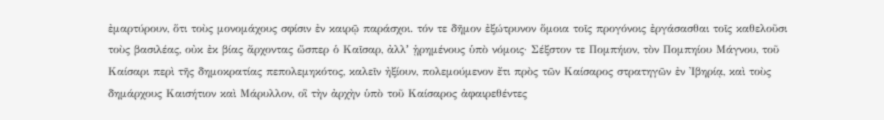ἐμαρτύρουν, ὅτι τοὺς μονομάχους σφίσιν ἐν καιρῷ παράσχοι. τόν τε δῆμον ἐξώτρυνον ὅμοια τοῖς προγόνοις ἐργάσασθαι τοῖς καθελοῦσι τοὺς βασιλέας, οὐκ ἐκ βίας ἄρχοντας ὥσπερ ὁ Καῖσαρ, ἀλλʼ ᾑρημένους ὑπὸ νόμοις· Σέξστον τε Πομπήιον, τὸν Πομπηίου Μάγνου, τοῦ Καίσαρι περὶ τῆς δημοκρατίας πεπολεμηκότος, καλεῖν ἠξίουν, πολεμούμενον ἔτι πρὸς τῶν Καίσαρος στρατηγῶν ἐν Ἰβηρίᾳ, καὶ τοὺς δημάρχους Καισήτιον καὶ Μάρυλλον, οἳ τὴν ἀρχὴν ὑπὸ τοῦ Καίσαρος ἀφαιρεθέντες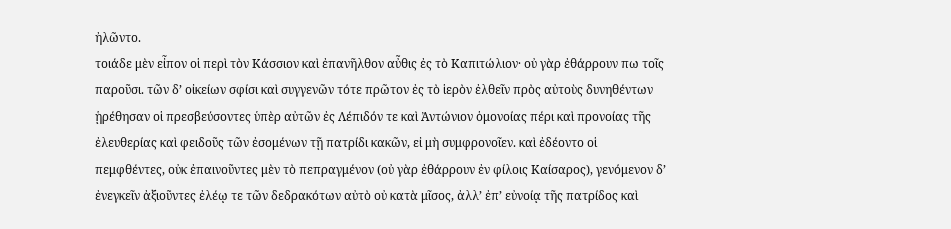ἠλῶντο.
τοιάδε μὲν εἶπον οἱ περὶ τὸν Κάσσιον καὶ ἐπανῆλθον αὖθις ἐς τὸ Καπιτώλιον· οὐ γὰρ ἐθάρρουν πω τοῖς παροῦσι. τῶν δʼ οἰκείων σφίσι καὶ συγγενῶν τότε πρῶτον ἐς τὸ ἱερὸν ἐλθεῖν πρὸς αὐτοὺς δυνηθέντων ᾑρέθησαν οἱ πρεσβεύσοντες ὑπὲρ αὐτῶν ἐς Λέπιδόν τε καὶ Ἀντώνιον ὁμονοίας πέρι καὶ προνοίας τῆς ἐλευθερίας καὶ φειδοῦς τῶν ἐσομένων τῇ πατρίδι κακῶν, εἰ μὴ συμφρονοῖεν. καὶ ἐδέοντο οἱ πεμφθέντες, οὐκ ἐπαινοῦντες μὲν τὸ πεπραγμένον (οὐ γὰρ ἐθάρρουν ἐν φίλοις Καίσαρος), γενόμενον δʼ ἐνεγκεῖν ἀξιοῦντες ἐλέῳ τε τῶν δεδρακότων αὐτὸ οὐ κατὰ μῖσος, ἀλλʼ ἐπʼ εὐνοίᾳ τῆς πατρίδος καὶ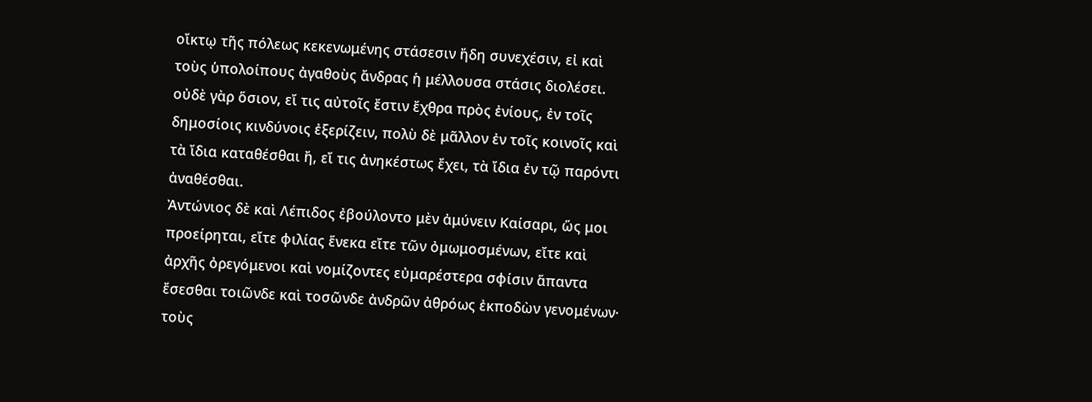οἴκτῳ τῆς πόλεως κεκενωμένης στάσεσιν ἤδη συνεχέσιν, εἰ καὶ τοὺς ὑπολοίπους ἀγαθοὺς ἄνδρας ἡ μέλλουσα στάσις διολέσει. οὐδὲ γὰρ ὅσιον, εἴ τις αὐτοῖς ἔστιν ἔχθρα πρὸς ἐνίους, ἐν τοῖς δημοσίοις κινδύνοις ἐξερίζειν, πολὺ δὲ μᾶλλον ἐν τοῖς κοινοῖς καὶ τὰ ἴδια καταθέσθαι ἤ, εἴ τις ἀνηκέστως ἔχει, τὰ ἴδια ἐν τῷ παρόντι ἀναθέσθαι.
Ἀντώνιος δὲ καὶ Λέπιδος ἐβούλοντο μὲν ἀμύνειν Καίσαρι, ὥς μοι προείρηται, εἴτε φιλίας ἕνεκα εἴτε τῶν ὀμωμοσμένων, εἴτε καὶ ἀρχῆς ὀρεγόμενοι καὶ νομίζοντες εὐμαρέστερα σφίσιν ἅπαντα ἔσεσθαι τοιῶνδε καὶ τοσῶνδε ἀνδρῶν ἀθρόως ἐκποδὼν γενομένων· τοὺς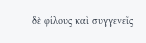δὲ φίλους καὶ συγγενεῖς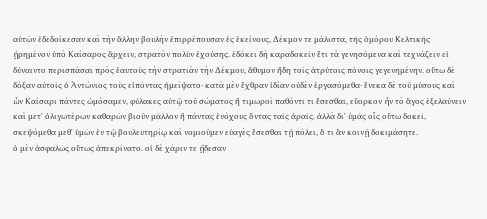αὐτῶν ἐδεδοίκεσαν καὶ τὴν ἄλλην βουλὴν ἐπιρρέπουσαν ἐς ἐκείνους, Δέκμον τε μάλιστα, τῆς ὁμόρου Κελτικῆς ᾑρημένον ὑπὸ Καίσαρος ἄρχειν, στρατὸν πολὺν ἐχούσης. ἐδόκει δὴ καραδοκεῖν ἔτι τὰ γενησόμενα καὶ τεχνάζειν εἰ δύναιντο περισπάσαι πρὸς ἑαυτοὺς τὴν στρατιὰν τὴν Δέκμου, ἄθυμον ἤδη τοῖς ἀτρύτοις πόνοις γεγενημένην. οὕτω δὲ δόξαν αὐτοῖς ὁ Ἀντώνιος τοὺς εἰπόντας ἠμείψατο· κατὰ μὲν ἔχθραν ἰδίαν οὐδὲν ἐργασόμεθα· ἕνεκα δὲ τοῦ μύσους καὶ ὧν Καίσαρι πάντες ὠμόσαμεν, φύλακες αὐτῷ τοῦ σώματος ἢ τιμωροὶ παθόντι τι ἔσεσθαι, εὔορκον ἦν τὸ ἄγος ἐξελαύνειν καὶ μετʼ ὀλιγωτέρων καθαρῶν βιοῦν μᾶλλον ἢ πάντας ἐνόχους ὄντας ταῖς ἀραῖς. ἀλλὰ διʼ ὑμᾶς οἷς οὕτω δοκεῖ, σκεψόμεθα μεθʼ ὑμῶν ἐν τῷ βουλευτηρίῳ καὶ νομιοῦμεν εὐαγὲς ἔσεσθαι τῇ πόλει, ὅ τι ἂν κοινῇ δοκιμάσητε.
ὁ μὲν ἀσφαλῶς οὕτως ἀπεκρίνατο. οἱ δὲ χάριν τε ᾔδεσαν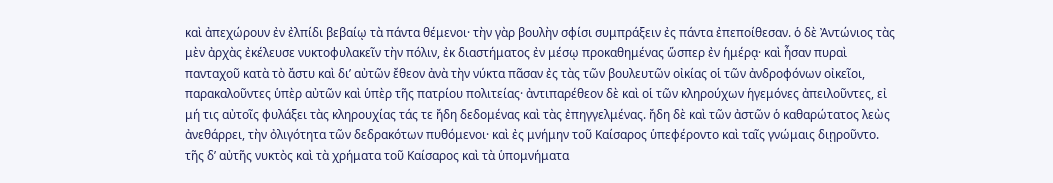καὶ ἀπεχώρουν ἐν ἐλπίδι βεβαίῳ τὰ πάντα θέμενοι· τὴν γὰρ βουλὴν σφίσι συμπράξειν ἐς πάντα ἐπεποίθεσαν. ὁ δὲ Ἀντώνιος τὰς μὲν ἀρχὰς ἐκέλευσε νυκτοφυλακεῖν τὴν πόλιν, ἐκ διαστήματος ἐν μέσῳ προκαθημένας ὥσπερ ἐν ἡμέρᾳ· καὶ ἦσαν πυραὶ πανταχοῦ κατὰ τὸ ἄστυ καὶ διʼ αὐτῶν ἔθεον ἀνὰ τὴν νύκτα πᾶσαν ἐς τὰς τῶν βουλευτῶν οἰκίας οἱ τῶν ἀνδροφόνων οἰκεῖοι, παρακαλοῦντες ὑπὲρ αὐτῶν καὶ ὑπὲρ τῆς πατρίου πολιτείας· ἀντιπαρέθεον δὲ καὶ οἱ τῶν κληρούχων ἡγεμόνες ἀπειλοῦντες, εἰ μή τις αὐτοῖς φυλάξει τὰς κληρουχίας τάς τε ἤδη δεδομένας καὶ τὰς ἐπηγγελμένας. ἤδη δὲ καὶ τῶν ἀστῶν ὁ καθαρώτατος λεὼς ἀνεθάρρει, τὴν ὀλιγότητα τῶν δεδρακότων πυθόμενοι· καὶ ἐς μνήμην τοῦ Καίσαρος ὑπεφέροντο καὶ ταῖς γνώμαις διῃροῦντο. τῆς δʼ αὐτῆς νυκτὸς καὶ τὰ χρήματα τοῦ Καίσαρος καὶ τὰ ὑπομνήματα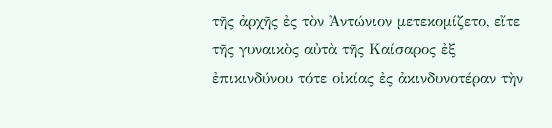τῆς ἀρχῆς ἐς τὸν Ἀντώνιον μετεκομίζετο, εἴτε τῆς γυναικὸς αὐτὰ τῆς Καίσαρος ἐξ ἐπικινδύνου τότε οἰκίας ἐς ἀκινδυνοτέραν τὴν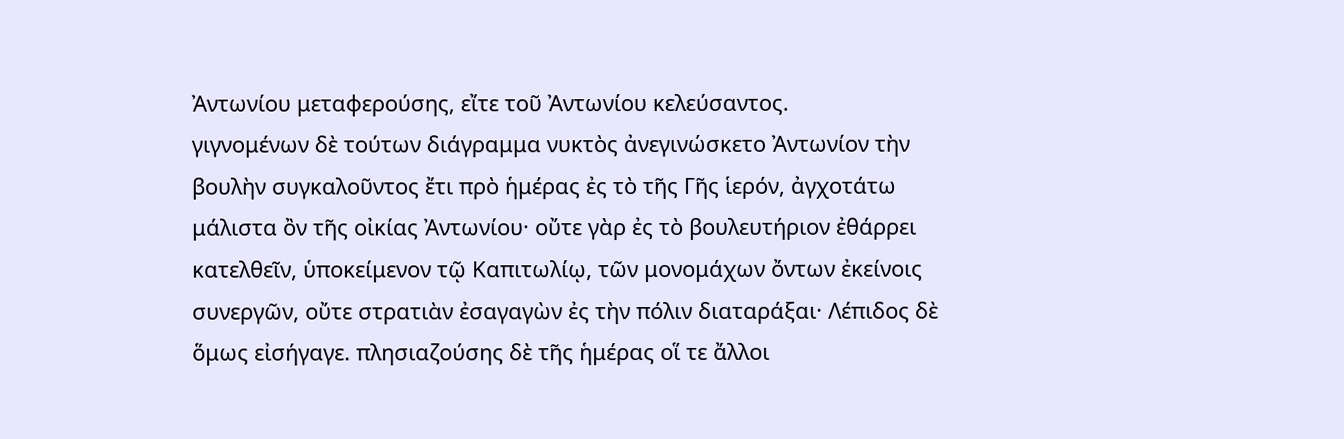Ἀντωνίου μεταφερούσης, εἴτε τοῦ Ἀντωνίου κελεύσαντος.
γιγνομένων δὲ τούτων διάγραμμα νυκτὸς ἀνεγινώσκετο Ἀντωνίον τὴν βουλὴν συγκαλοῦντος ἔτι πρὸ ἡμέρας ἐς τὸ τῆς Γῆς ἱερόν, ἀγχοτάτω μάλιστα ὂν τῆς οἰκίας Ἀντωνίου· οὔτε γὰρ ἐς τὸ βουλευτήριον ἐθάρρει κατελθεῖν, ὑποκείμενον τῷ Καπιτωλίῳ, τῶν μονομάχων ὄντων ἐκείνοις συνεργῶν, οὔτε στρατιὰν ἐσαγαγὼν ἐς τὴν πόλιν διαταράξαι· Λέπιδος δὲ ὅμως εἰσήγαγε. πλησιαζούσης δὲ τῆς ἡμέρας οἵ τε ἄλλοι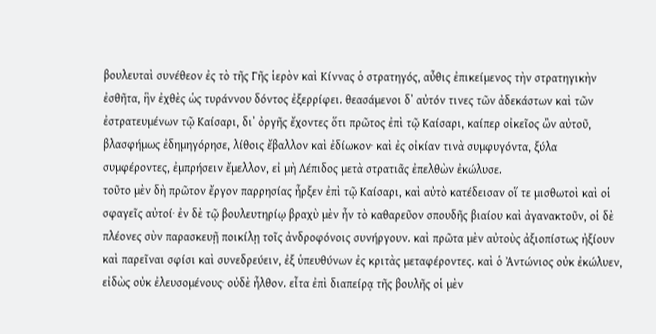βουλευταὶ συνέθεον ἐς τὸ τῆς Γῆς ἱερὸν καὶ Κίννας ὁ στρατηγός, αὖθις ἐπικείμενος τὴν στρατηγικὴν ἐσθῆτα, ἣν ἐχθὲς ὡς τυράννου δόντος ἐξερρίφει. θεασάμενοι δʼ αὐτόν τινες τῶν ἀδεκάστων καὶ τῶν ἐστρατευμένων τῷ Καίσαρι, διʼ ὀργῆς ἔχοντες ὅτι πρῶτος ἐπὶ τῷ Καίσαρι, καίπερ οἰκεῖος ὢν αὐτοῦ, βλασφήμως ἐδημηγόρησε, λίθοις ἔβαλλον καὶ ἐδίωκον· καὶ ἐς οἰκίαν τινὰ συμφυγόντα, ξύλα συμφέροντες, ἐμπρήσειν ἔμελλον, εἰ μὴ Λέπιδος μετὰ στρατιᾶς ἐπελθὼν ἐκώλυσε.
τοῦτο μὲν δὴ πρῶτον ἔργον παρρησίας ἦρξεν ἐπὶ τῷ Καίσαρι, καὶ αὐτὸ κατέδεισαν οἵ τε μισθωτοὶ καὶ οἱ σφαγεῖς αὐτοί· ἐν δὲ τῷ βουλευτηρίῳ βραχὺ μὲν ἦν τὸ καθαρεῦον σπουδῆς βιαίου καὶ ἀγανακτοῦν, οἱ δὲ πλέονες σὺν παρασκευῇ ποικίλῃ τοῖς ἀνδροφόνοις συνήργουν. καὶ πρῶτα μὲν αὐτοὺς ἀξιοπίστως ἠξίουν καὶ παρεῖναι σφίσι καὶ συνεδρεύειν, ἐξ ὑπευθύνων ἐς κριτὰς μεταφέροντες. καὶ ὁ Ἀντώνιος οὐκ ἐκώλυεν, εἰδὼς οὐκ ἐλευσομένους· οὐδὲ ἦλθον. εἶτα ἐπὶ διαπείρᾳ τῆς βουλῆς οἱ μὲν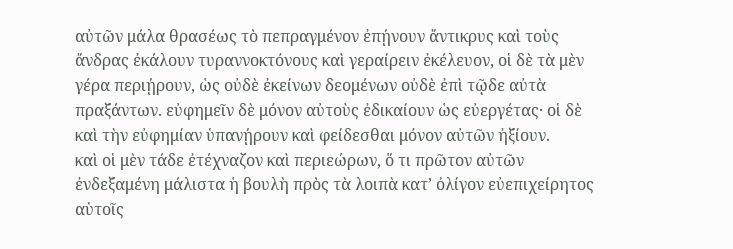αὐτῶν μάλα θρασέως τὸ πεπραγμένον ἐπῄνουν ἄντικρυς καὶ τοὺς ἄνδρας ἐκάλουν τυραννοκτόνους καὶ γεραίρειν ἐκέλευον, οἱ δὲ τὰ μὲν γέρα περιῄρουν, ὡς οὐδὲ ἐκείνων δεομένων οὐδὲ ἐπὶ τῷδε αὐτὰ πραξάντων. εὐφημεῖν δὲ μόνον αὐτοὺς ἐδικαίουν ὡς εὐεργέτας· οἱ δὲ καὶ τὴν εὐφημίαν ὑπανῄρουν καὶ φείδεσθαι μόνον αὐτῶν ἠξίουν.
καὶ οἱ μὲν τάδε ἐτέχναζον καὶ περιεώρων, ὅ τι πρῶτον αὐτῶν ἐνδεξαμένη μάλιστα ἡ βουλὴ πρὸς τὰ λοιπὰ κατʼ ὀλίγον εὐεπιχείρητος αὑτοῖς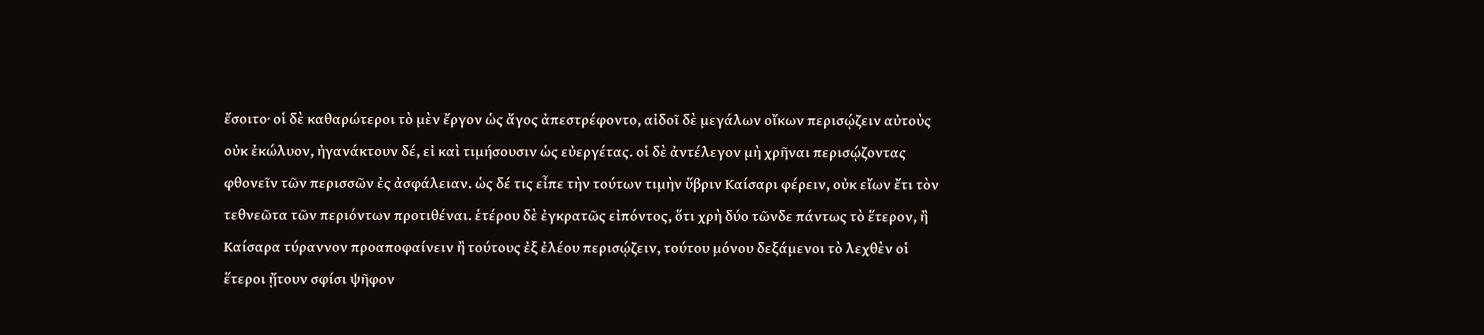ἔσοιτο· οἱ δὲ καθαρώτεροι τὸ μὲν ἔργον ὡς ἄγος ἀπεστρέφοντο, αἰδοῖ δὲ μεγάλων οἴκων περισῴζειν αὐτοὺς οὐκ ἐκώλυον, ἠγανάκτουν δέ, εἰ καὶ τιμήσουσιν ὡς εὐεργέτας. οἱ δὲ ἀντέλεγον μὴ χρῆναι περισῴζοντας φθονεῖν τῶν περισσῶν ἐς ἀσφάλειαν. ὡς δέ τις εἶπε τὴν τούτων τιμὴν ὕβριν Καίσαρι φέρειν, οὐκ εἴων ἔτι τὸν τεθνεῶτα τῶν περιόντων προτιθέναι. ἑτέρου δὲ ἐγκρατῶς εἰπόντος, ὅτι χρὴ δύο τῶνδε πάντως τὸ ἕτερον, ἢ Καίσαρα τύραννον προαποφαίνειν ἢ τούτους ἐξ ἐλέου περισῴζειν, τούτου μόνου δεξάμενοι τὸ λεχθὲν οἱ ἕτεροι ᾔτουν σφίσι ψῆφον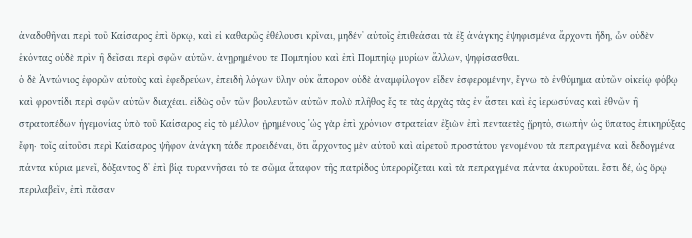ἀναδοθῆναι περὶ τοῦ Καίσαρος ἐπὶ ὅρκῳ, καὶ εἰ καθαρῶς ἐθέλουσι κρῖναι, μηδένʼ αὑτοῖς ἐπιθεάσαι τὰ ἐξ ἀνάγκης ἐψηφισμένα ἄρχοντι ἤδη, ὧν οὐδὲν ἑκόντας οὐδὲ πρὶν ἢ δεῖσαι περὶ σφῶν αὐτῶν. ἀνῃρημένου τε Πομπηίου καὶ ἐπὶ Πομπηίῳ μυρίων ἄλλων, ψηφίσασθαι.
ὁ δὲ Ἀντώνιος ἐφορῶν αὐτοὺς καὶ ἐφεδρεύων, ἐπειδὴ λόγων ὕλην οὐκ ἄπορον οὐδὲ ἀναμφίλογον εἶδεν ἐσφερομένην, ἔγνω τὸ ἐνθύμημα αὐτῶν οἰκείῳ φόβῳ καὶ φροντίδι περὶ σφῶν αὐτῶν διαχέαι. εἰδὼς οὖν τῶν βουλευτῶν αὐτῶν πολὺ πλῆθος ἔς τε τὰς ἀρχὰς τὰς ἐν ἄστει καὶ ἐς ἱερωσύνας καὶ ἐθνῶν ἢ στρατοπέδων ἡγεμονίας ὑπὸ τοῦ Καίσαρος εἰς τὸ μέλλον ᾑρημένους ʽὡς γὰρ ἐπὶ χρόνιον στρατείαν ἐξιὼν ἐπὶ πενταετὲς ᾕρητὀ, σιωπὴν ὡς ὕπατος ἐπικηρύξας ἔφη· τοῖς αἰτοῦσι περὶ Καίσαρος ψῆφον ἀνάγκη τάδε προειδέναι, ὅτι ἄρχοντος μὲν αὐτοῦ καὶ αἱρετοῦ προστάτου γενομένου τὰ πεπραγμένα καὶ δεδογμένα πάντα κύρια μενεῖ, δόξαντος δʼ ἐπὶ βίᾳ τυραννῆσαι τό τε σῶμα ἄταφον τῆς πατρίδος ὑπερορίζεται καὶ τὰ πεπραγμένα πάντα ἀκυροῦται. ἔστι δέ, ὡς ὅρῳ περιλαβεῖν, ἐπὶ πᾶσαν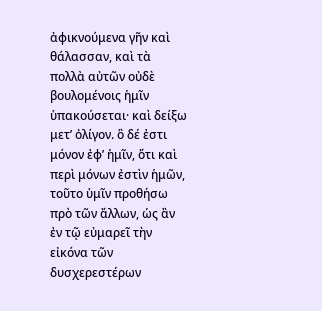ἀφικνούμενα γῆν καὶ θάλασσαν, καὶ τὰ πολλὰ αὐτῶν οὐδὲ βουλομένοις ἡμῖν ὑπακούσεται· καὶ δείξω μετʼ ὀλίγον. ὃ δέ ἐστι μόνον ἐφʼ ἡμῖν, ὅτι καὶ περὶ μόνων ἐστὶν ἡμῶν, τοῦτο ὑμῖν προθήσω πρὸ τῶν ἄλλων, ὡς ἂν ἐν τῷ εὐμαρεῖ τὴν εἰκόνα τῶν δυσχερεστέρων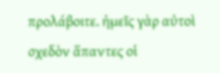προλάβοιτε. ἡμεῖς γὰρ αὐτοὶ σχεδὸν ἅπαντες οἱ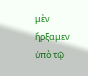μὲν ἤρξαμεν ὑπὸ τῷ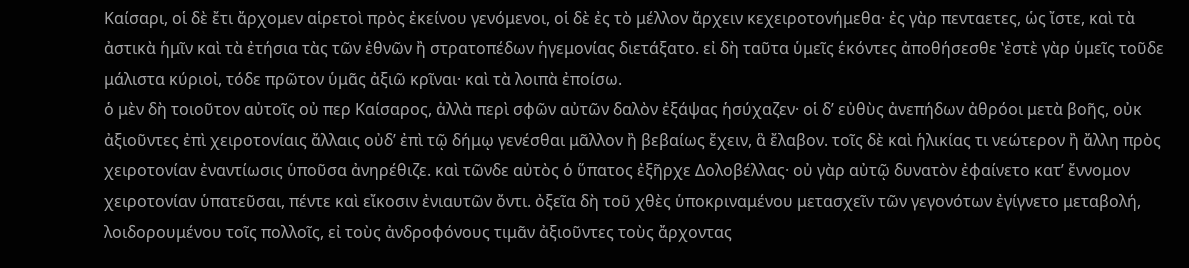Καίσαρι, οἱ δὲ ἔτι ἄρχομεν αἱρετοὶ πρὸς ἐκείνου γενόμενοι, οἱ δὲ ἐς τὸ μέλλον ἄρχειν κεχειροτονήμεθα· ἐς γὰρ πενταετες, ὡς ἴστε, καὶ τὰ ἀστικὰ ἡμῖν καὶ τὰ ἐτήσια τὰς τῶν ἐθνῶν ἢ στρατοπέδων ἡγεμονίας διετάξατο. εἰ δὴ ταῦτα ὑμεῖς ἑκόντες ἀποθήσεσθε ʽἐστὲ γὰρ ὑμεῖς τοῦδε μάλιστα κύριοἰ, τόδε πρῶτον ὑμᾶς ἀξιῶ κρῖναι· καὶ τὰ λοιπὰ ἐποίσω.
ὁ μὲν δὴ τοιοῦτον αὐτοῖς οὐ περ Καίσαρος, ἀλλὰ περὶ σφῶν αὐτῶν δαλὸν ἐξάψας ἡσύχαζεν· οἱ δʼ εὐθὺς ἀνεπήδων ἀθρόοι μετὰ βοῆς, οὐκ ἀξιοῦντες ἐπὶ χειροτονίαις ἄλλαις οὐδʼ ἐπὶ τῷ δήμῳ γενέσθαι μᾶλλον ἢ βεβαίως ἔχειν, ἃ ἔλαβον. τοῖς δὲ καὶ ἡλικίας τι νεώτερον ἢ ἄλλη πρὸς χειροτονίαν ἐναντίωσις ὑποῦσα ἀνηρέθιζε. καὶ τῶνδε αὐτὸς ὁ ὕπατος ἐξῆρχε Δολοβέλλας· οὐ γὰρ αὐτῷ δυνατὸν ἐφαίνετο κατʼ ἔννομον χειροτονίαν ὑπατεῦσαι, πέντε καὶ εἴκοσιν ἐνιαυτῶν ὄντι. ὀξεῖα δὴ τοῦ χθὲς ὑποκριναμένου μετασχεῖν τῶν γεγονότων ἐγίγνετο μεταβολή, λοιδορουμένου τοῖς πολλοῖς, εἰ τοὺς ἀνδροφόνους τιμᾶν ἀξιοῦντες τοὺς ἄρχοντας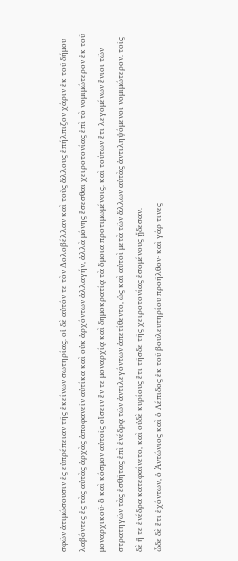σφῶν ἀτιμώσουσιν ἐς εὐπρέπειαν τῆς ἐκείνων σωτηρίας. οἱ δὲ αὐτόν τε τὸν Δολοβέλλαν καὶ τοὺς ἄλλους ἐπήλπιζον χάριν ἐκ τοῦ δήμου λαβόντες ἐς τὰς αὐτὰς ἀρχὰς ἀποφανεῖν αὐτίκα καὶ οὐκ ἀρχόντων ἀλλαγήν, ἀλλὰ μόνης ἔσεσθαι χειροτονίας ἐπὶ τὸ νομιμώτερον ἐκ τοῦ μοναρχικοῦ· ὃ καὶ κόσμον αὐτοῖς οἴσειν ἔν τε μοναρχίᾳ καὶ δημοκρατίᾳ τὰ ὅμοια προτιμωμένοις. καὶ τούτων ἔτι λεγομένων ἔνιοι τῶν στρατηγῶν τὰς ἐσθῆτας ἐπὶ ἐνέδρᾳ τῶν ἀντιλεγόντων ἀπετίθεντο, ὡς καὶ αὐτοὶ μετὰ τῶν ἄλλων αὐτὰς ἀντιληψόμενοι νομιμώτερον. τοῖς δὲ ἥ τε ἐνέδρα κατεφαίνετο, καὶ οὐδὲ κυρίους ἔτι τῆσδε τῆς χειροτονίας ἐσομένους ᾔδεσαν.
ὧδε δὲ ἔτι ἐχόντων, ὁ Ἀντώνιος καὶ ὁ Λέπιδος ἐκ τοῦ βουλευτηρίου προῆλθον· καὶ γάρ τινες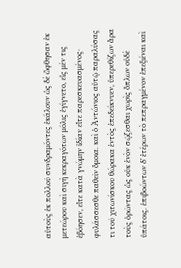αὐτοὺς ἐκ πολλοῦ συνδραμόντες ἐκάλουν ὡς δὲ ὤφθησαν ἐκ μετεώρου καὶ σιγὴ κεκραγότων μόλις ἐγίγνετο, εἷς μέν τις ἐβόησεν, εἴτε κατὰ γνώμην ἰδίαν εἴτε παρεσκευασμένος· φυλάσσεσθε παθεῖν ὅμοια. καὶ ὁ Ἀντώνιος αὐτῷ παραλύσας τι τοῦ χιτωνίσκου θώρακα ἐντὸς ἐπεδείκνυεν, ὑπερεθίζων ἄρα τοὺς ὁρῶντας ὡς οὐκ ἐνὸν σῴζεσθαι χωρὶς ὅπλων οὐδὲ ὑπάτοις. ἐπιβοώντων δʼ ἑτέρων τὸ πεπραγμένον ἐπεξιέναι καὶ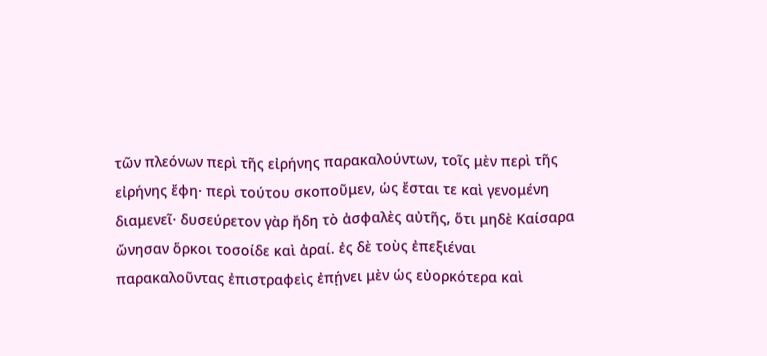τῶν πλεόνων περὶ τῆς εἰρήνης παρακαλούντων, τοῖς μὲν περὶ τῆς εἰρήνης ἔφη· περὶ τούτου σκοποῦμεν, ὡς ἔσται τε καὶ γενομένη διαμενεῖ· δυσεύρετον γὰρ ἤδη τὸ ἀσφαλὲς αὐτῆς, ὅτι μηδὲ Καίσαρα ὤνησαν ὅρκοι τοσοίδε καὶ ἀραί. ἐς δὲ τοὺς ἐπεξιέναι παρακαλοῦντας ἐπιστραφεὶς ἐπῄνει μὲν ὡς εὐορκότερα καὶ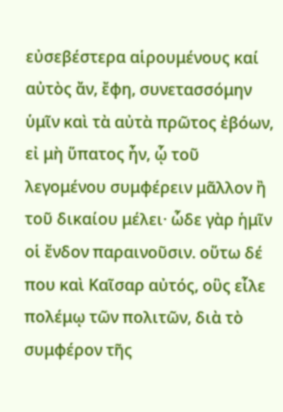εὐσεβέστερα αἱρουμένους καί αὐτὸς ἄν, ἔφη, συνετασσόμην ὑμῖν καὶ τὰ αὐτὰ πρῶτος ἐβόων, εἰ μὴ ὕπατος ἦν, ᾧ τοῦ λεγομένου συμφέρειν μᾶλλον ἢ τοῦ δικαίου μέλει· ὧδε γὰρ ἡμῖν οἱ ἔνδον παραινοῦσιν. οὕτω δέ που καὶ Καῖσαρ αὐτός, οὓς εἷλε πολέμῳ τῶν πολιτῶν, διὰ τὸ συμφέρον τῆς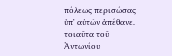πόλεως περισώσας ὑπʼ αὐτῶν ἀπέθανε.
τοιαῦτα τοῦ Ἀντωνίου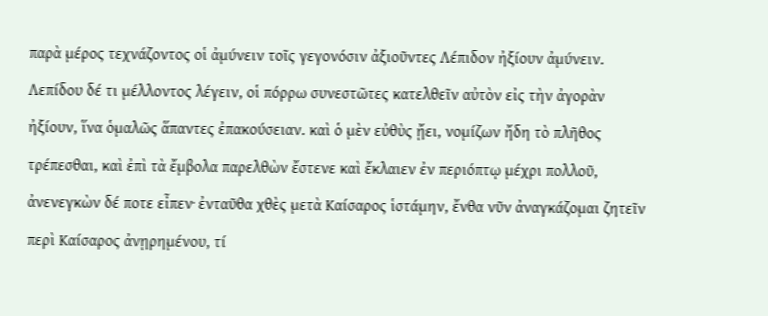παρὰ μέρος τεχνάζοντος οἱ ἀμύνειν τοῖς γεγονόσιν ἀξιοῦντες Λέπιδον ἠξίουν ἀμύνειν. Λεπίδου δέ τι μέλλοντος λέγειν, οἱ πόρρω συνεστῶτες κατελθεῖν αὐτὸν εἰς τὴν ἀγορὰν ἠξίουν, ἵνα ὁμαλῶς ἅπαντες ἐπακούσειαν. καὶ ὁ μὲν εὐθὺς ᾔει, νομίζων ἤδη τὸ πλῆθος τρέπεσθαι, καὶ ἐπὶ τὰ ἔμβολα παρελθὼν ἔστενε καὶ ἔκλαιεν ἐν περιόπτῳ μέχρι πολλοῦ, ἀνενεγκὼν δέ ποτε εἶπεν· ἐνταῦθα χθὲς μετὰ Καίσαρος ἱστάμην, ἔνθα νῦν ἀναγκάζομαι ζητεῖν περὶ Καίσαρος ἀνῃρημένου, τί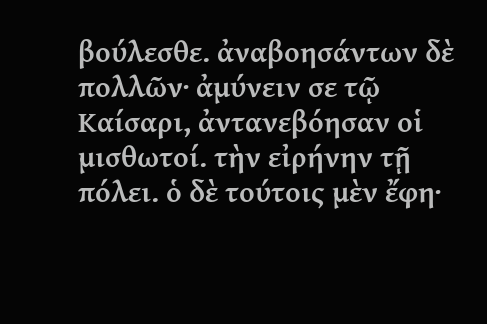βούλεσθε. ἀναβοησάντων δὲ πολλῶν· ἀμύνειν σε τῷ Καίσαρι, ἀντανεβόησαν οἱ μισθωτοί. τὴν εἰρήνην τῇ πόλει. ὁ δὲ τούτοις μὲν ἔφη·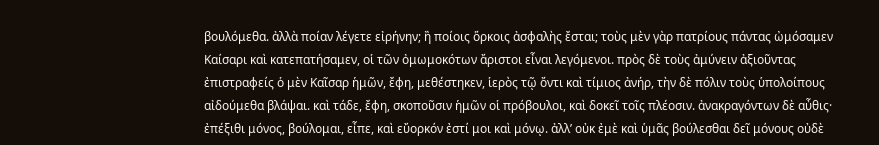βουλόμεθα. ἀλλὰ ποίαν λέγετε εἰρήνην; ἢ ποίοις ὅρκοις ἀσφαλὴς ἔσται; τοὺς μὲν γὰρ πατρίους πάντας ὠμόσαμεν Καίσαρι καὶ κατεπατήσαμεν, οἱ τῶν ὀμωμοκότων ἄριστοι εἶναι λεγόμενοι. πρὸς δὲ τοὺς ἀμύνειν ἀξιοῦντας ἐπιστραφείς ὁ μὲν Καῖσαρ ἡμῶν, ἔφη, μεθέστηκεν, ἱερὸς τῷ ὄντι καὶ τίμιος ἀνήρ, τὴν δὲ πόλιν τοὺς ὑπολοίπους αἰδούμεθα βλάψαι. καὶ τάδε, ἔφη, σκοποῦσιν ἡμῶν οἱ πρόβουλοι, καὶ δοκεῖ τοῖς πλέοσιν. ἀνακραγόντων δὲ αὖθις· ἐπέξιθι μόνος, βούλομαι, εἶπε, καὶ εὔορκόν ἐστί μοι καὶ μόνῳ. ἀλλʼ οὐκ ἐμὲ καὶ ὑμᾶς βούλεσθαι δεῖ μόνους οὐδὲ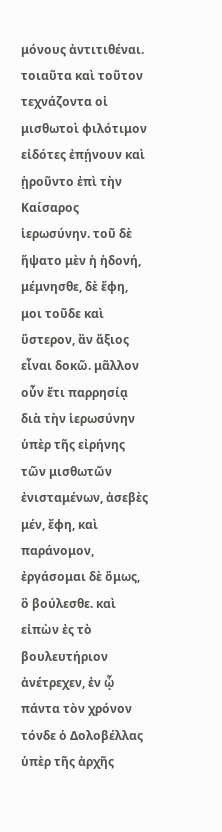μόνους ἀντιτιθέναι.
τοιαῦτα καὶ τοῦτον τεχνάζοντα οἱ μισθωτοὶ φιλότιμον εἰδότες ἐπῄνουν καὶ ᾑροῦντο ἐπὶ τὴν Καίσαρος ἱερωσύνην. τοῦ δὲ ἥψατο μὲν ἡ ἡδονή, μέμνησθε, δὲ ἔφη, μοι τοῦδε καὶ ὕστερον, ἂν ἄξιος εἶναι δοκῶ. μᾶλλον οὖν ἔτι παρρησίᾳ διὰ τὴν ἱερωσύνην ὑπὲρ τῆς εἰρήνης τῶν μισθωτῶν ἐνισταμένων, ἀσεβὲς μέν, ἔφη, καὶ παράνομον, ἐργάσομαι δὲ ὅμως, ὃ βούλεσθε. καὶ εἰπὼν ἐς τὸ βουλευτήριον ἀνέτρεχεν, ἐν ᾧ πάντα τὸν χρόνον τόνδε ὁ Δολοβέλλας ὑπὲρ τῆς ἀρχῆς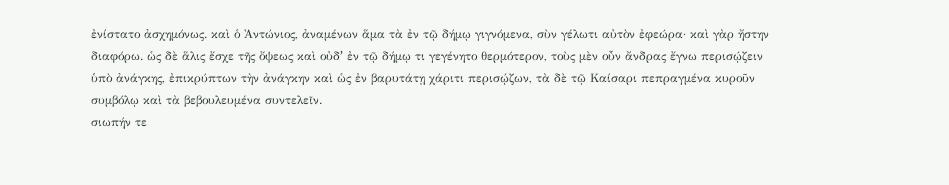ἐνίστατο ἀσχημόνως. καὶ ὁ Ἀντώνιος, ἀναμένων ἅμα τὰ ἐν τῷ δήμῳ γιγνόμενα, σὺν γέλωτι αὐτὸν ἐφεώρα· καὶ γὰρ ἤστην διαφόρω. ὡς δὲ ἅλις ἔσχε τῆς ὄψεως καὶ οὐδʼ ἐν τῷ δήμῳ τι γεγένητο θερμότερον, τοὺς μὲν οὖν ἄνδρας ἔγνω περισῴζειν ὑπὸ ἀνάγκης, ἐπικρύπτων τὴν ἀνάγκην καὶ ὡς ἐν βαρυτάτῃ χάριτι περισῴζων, τὰ δὲ τῷ Καίσαρι πεπραγμένα κυροῦν συμβόλῳ καὶ τὰ βεβουλευμένα συντελεῖν.
σιωπήν τε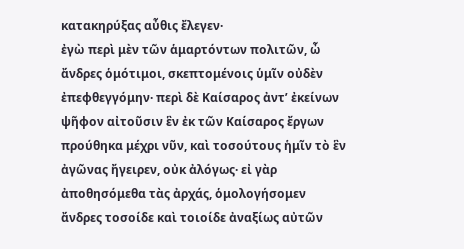κατακηρύξας αὖθις ἔλεγεν·
ἐγὼ περὶ μὲν τῶν ἁμαρτόντων πολιτῶν, ὦ ἄνδρες ὁμότιμοι, σκεπτομένοις ὑμῖν οὐδὲν ἐπεφθεγγόμην· περὶ δὲ Καίσαρος ἀντʼ ἐκείνων ψῆφον αἰτοῦσιν ἓν ἐκ τῶν Καίσαρος ἔργων προύθηκα μέχρι νῦν, καὶ τοσούτους ἡμῖν τὸ ἓν ἀγῶνας ἤγειρεν, οὐκ ἀλόγως· εἰ γὰρ ἀποθησόμεθα τὰς ἀρχάς, ὁμολογήσομεν ἄνδρες τοσοίδε καὶ τοιοίδε ἀναξίως αὐτῶν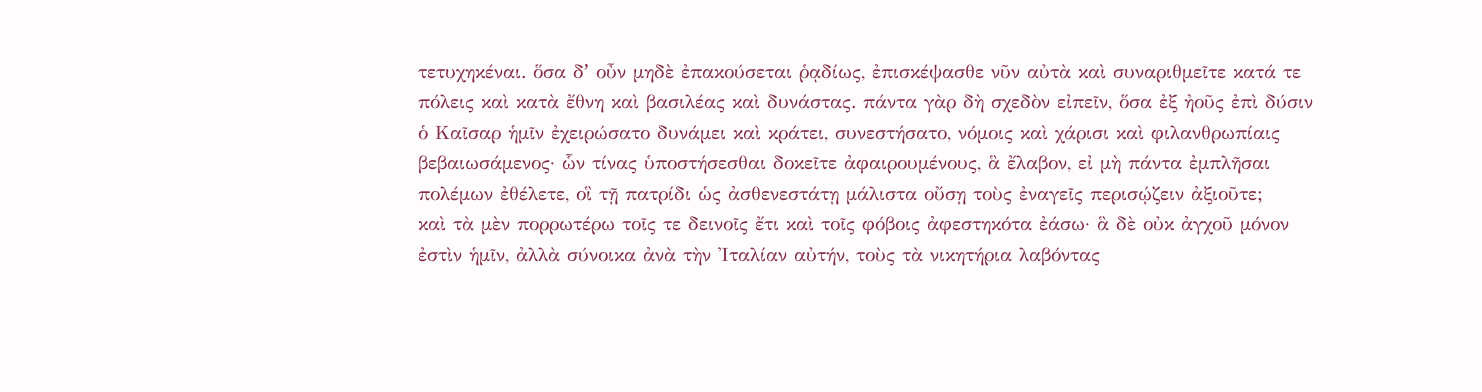τετυχηκέναι. ὅσα δʼ οὖν μηδὲ ἐπακούσεται ῥᾳδίως, ἐπισκέψασθε νῦν αὐτὰ καὶ συναριθμεῖτε κατά τε πόλεις καὶ κατὰ ἔθνη καὶ βασιλέας καὶ δυνάστας. πάντα γὰρ δὴ σχεδὸν εἰπεῖν, ὅσα ἐξ ἠοῦς ἐπὶ δύσιν ὁ Καῖσαρ ἡμῖν ἐχειρώσατο δυνάμει καὶ κράτει, συνεστήσατο, νόμοις καὶ χάρισι καὶ φιλανθρωπίαις βεβαιωσάμενος· ὧν τίνας ὑποστήσεσθαι δοκεῖτε ἀφαιρουμένους, ἃ ἔλαβον, εἰ μὴ πάντα ἐμπλῆσαι πολέμων ἐθέλετε, οἳ τῇ πατρίδι ὡς ἀσθενεστάτῃ μάλιστα οὔσῃ τοὺς ἐναγεῖς περισῴζειν ἀξιοῦτε;
καὶ τὰ μὲν πορρωτέρω τοῖς τε δεινοῖς ἔτι καὶ τοῖς φόβοις ἀφεστηκότα ἐάσω· ἃ δὲ οὐκ ἀγχοῦ μόνον ἐστὶν ἡμῖν, ἀλλὰ σύνοικα ἀνὰ τὴν Ἰταλίαν αὐτήν, τοὺς τὰ νικητήρια λαβόντας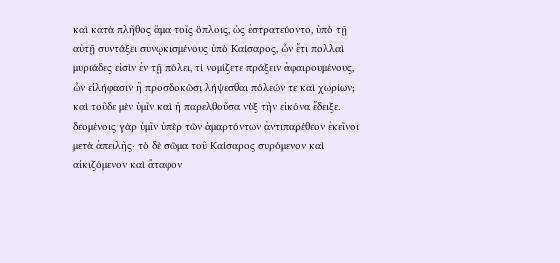καὶ κατὰ πλῆθος ἅμα τοῖς ὅπλοις, ὡς ἐστρατεύοντο, ὑπὸ τῇ αὐτῇ συντάξει συνῳκισμένους ὑπὸ Καίσαρος, ὧν ἔτι πολλαὶ μυριάδες εἰσὶν ἐν τῇ πόλει, τί νομίζετε πράξειν ἀφαιρουμένους, ὧν εἰλήφασιν ἢ προσδοκῶσι λήψεσθαι πόλεών τε καὶ χωρίων; καὶ τοῦδε μὲν ὑμῖν καὶ ἡ παρελθοῦσα νὺξ τὴν εἰκόνα ἔδειξε.
δεομένοις γὰρ ὑμῖν ὑπὲρ τῶν ἁμαρτόντων ἀντιπαρέθεον ἐκεῖνοι μετὰ ἀπειλῆς· τὸ δὲ σῶμα τοῦ Καίσαρος συρόμενον καὶ αἰκιζόμενον καὶ ἄταφον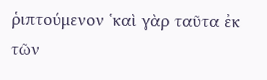ῥιπτούμενον ʽκαὶ γὰρ ταῦτα ἐκ τῶν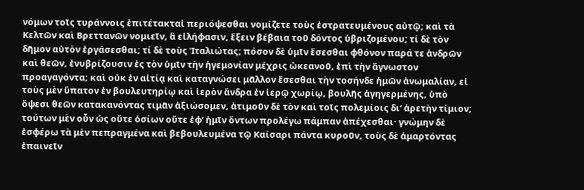νόμων τοῖς τυράννοις ἐπιτέτακταἰ περιόψεσθαι νομίζετε τοὺς ἐστρατευμένους αὐτῷ; καὶ τὰ Κελτῶν καὶ Βρεττανῶν νομιεῖν, ἃ εἰλήφασιν, ἕξειν βέβαια τοῦ δόντος ὑβριζομένου; τί δὲ τὸν δῆμον αὐτὸν ἐργάσεσθαι; τί δὲ τοὺς Ἰταλιώτας; πόσον δὲ ὑμῖν ἔσεσθαι φθόνον παρά τε ἀνδρῶν καὶ θεῶν, ἐνυβρίζουσιν ἐς τὸν ὑμῖν τὴν ἡγεμονίαν μέχρις ὠκεανοῦ, ἐπὶ τὴν ἄγνωστον προαγαγόντα; καὶ οὐκ ἐν αἰτίᾳ καὶ καταγνώσει μᾶλλον ἔσεσθαι τὴν τοσήνδε ἡμῶν ἀνωμαλίαν, εἰ τοὺς μὲν ὕπατον ἐν βουλευτηρίῳ καὶ ἱερὸν ἄνδρα ἐν ἱερῷ χωρίῳ, βουλῆς ἀγηγερμένης, ὑπὸ ὄψεσι θεῶν κατακανόντας τιμᾶν ἀξιώσομεν, ἀτιμοῦν δὲ τὸν καὶ τοῖς πολεμίοις διʼ ἀρετὴν τίμιον; τούτων μὲν οὖν ὡς οὔτε ὁσίων οὔτε ἐφʼ ἡμῖν ὄντων προλέγω πάμπαν ἀπέχεσθαι· γνώμην δὲ ἐσφέρω τὰ μὲν πεπραγμένα καὶ βεβουλευμένα τῷ Καίσαρι πάντα κυροῦν, τοὺς δὲ ἁμαρτόντας ἐπαινεῖν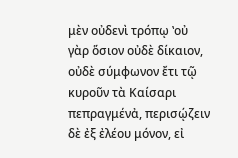μὲν οὐδενὶ τρόπῳ ʽοὐ γὰρ ὅσιον οὐδὲ δίκαιον, οὐδὲ σύμφωνον ἔτι τῷ κυροῦν τὰ Καίσαρι πεπραγμένἀ, περισῴζειν δὲ ἐξ ἐλέου μόνον, εἰ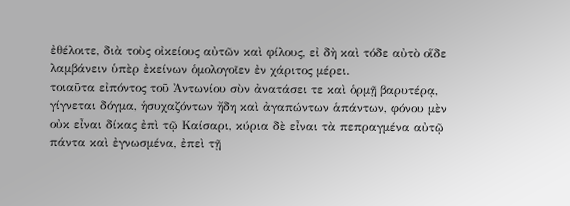ἐθέλοιτε, διὰ τοὺς οἰκείους αὐτῶν καὶ φίλους, εἰ δὴ καὶ τόδε αὐτὸ οἵδε λαμβάνειν ὑπὲρ ἐκείνων ὁμολογοῖεν ἐν χάριτος μέρει.
τοιαῦτα εἰπόντος τοῦ Ἀντωνίου σὺν ἀνατάσει τε καὶ ὁρμῇ βαρυτέρᾳ, γίγνεται δόγμα, ἡσυχαζόντων ἤδη καὶ ἀγαπώντων ἁπάντων, φόνου μὲν οὐκ εἶναι δίκας ἐπὶ τῷ Καίσαρι, κύρια δὲ εἶναι τὰ πεπραγμένα αὐτῷ πάντα καὶ ἐγνωσμένα, ἐπεὶ τῇ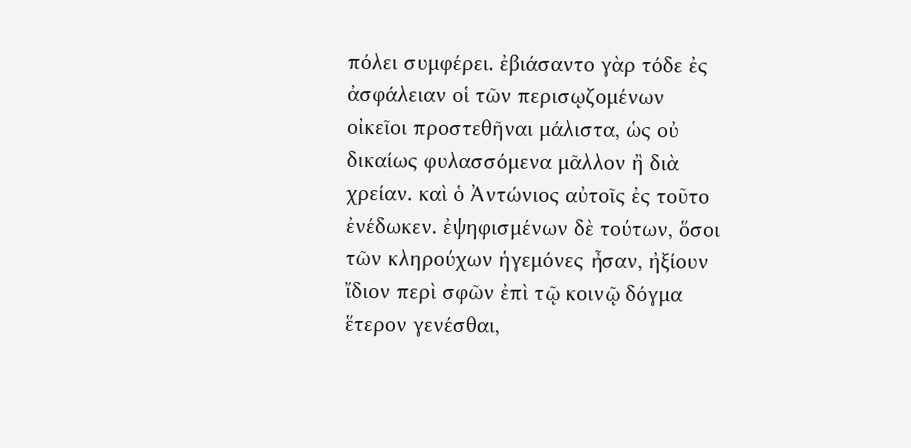πόλει συμφέρει. ἐβιάσαντο γὰρ τόδε ἐς ἀσφάλειαν οἱ τῶν περισῳζομένων οἰκεῖοι προστεθῆναι μάλιστα, ὡς οὐ δικαίως φυλασσόμενα μᾶλλον ἢ διὰ χρείαν. καὶ ὁ Ἀντώνιος αὐτοῖς ἐς τοῦτο ἐνέδωκεν. ἐψηφισμένων δὲ τούτων, ὅσοι τῶν κληρούχων ἡγεμόνες ἦσαν, ἠξίουν ἴδιον περὶ σφῶν ἐπὶ τῷ κοινῷ δόγμα ἕτερον γενέσθαι,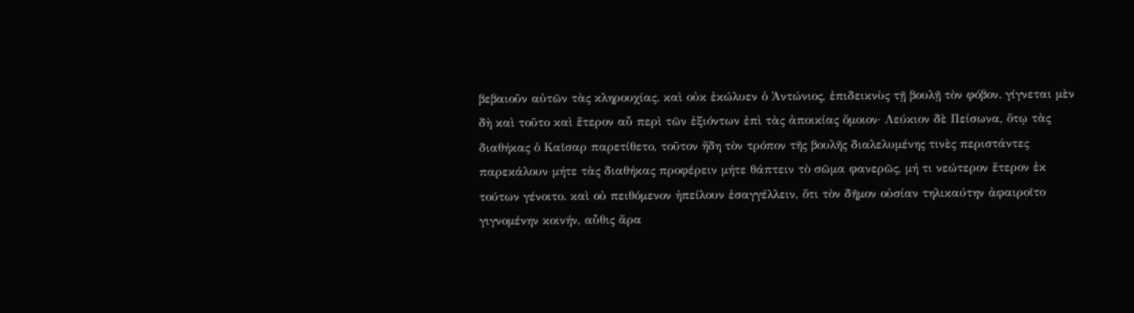βεβαιοῦν αὐτῶν τὰς κληρουχίας. καὶ οὐκ ἐκώλυεν ὁ Ἀντώνιος, ἐπιδεικνὺς τῇ βουλῇ τὸν φόβον. γίγνεται μὲν δὴ καὶ τοῦτο καὶ ἕτερον αὖ περὶ τῶν ἐξιόντων ἐπὶ τὰς ἀποικίας ὅμοιον· Λεύκιον δὲ Πείσωνα, ὅτῳ τὰς διαθήκας ὁ Καῖσαρ παρετίθετο, τοῦτον ἤδη τὸν τρόπον τῆς βουλῆς διαλελυμένης τινὲς περιστάντες παρεκάλουν μήτε τὰς διαθήκας προφέρειν μήτε θάπτειν τὸ σῶμα φανερῶς, μή τι νεώτερον ἕτερον ἐκ τούτων γένοιτο. καὶ οὐ πειθόμενον ἠπείλουν ἐσαγγέλλειν, ὅτι τὸν δῆμον οὐσίαν τηλικαύτην ἀφαιροῖτο γιγνομένην κοινήν, αὖθις ἄρα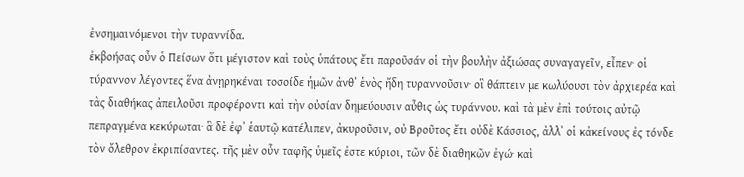ἐνσημαινόμενοι τὴν τυραννίδα.
ἐκβοήσας οὖν ὁ Πείσων ὅτι μέγιστον καὶ τοὺς ὑπάτους ἔτι παροῦσάν οἱ τὴν βουλὴν ἀξιώσας συναγαγεῖν, εἶπεν· οἱ τύραννον λέγοντες ἕνα ἀνῃρηκέναι τοσοίδε ἡμῶν ἀνθʼ ἑνὸς ἤδη τυραννοῦσιν· οἳ θάπτειν με κωλύουσι τὸν ἀρχιερέα καὶ τὰς διαθήκας ἀπειλοῦσι προφέροντι καὶ τὴν οὐσίαν δημεύουσιν αὖθις ὡς τυράννου. καὶ τὰ μὲν ἐπὶ τούτοις αὐτῷ πεπραγμένα κεκύρωται· ἃ δὲ ἐφʼ ἑαυτῷ κατέλιπεν, ἀκυροῦσιν, οὐ Βροῦτος ἔτι οὐδὲ Κάσσιος, ἀλλʼ οἱ κἀκείνους ἐς τόνδε τὸν ὄλεθρον ἐκριπίσαντες. τῆς μὲν οὖν ταφῆς ὑμεῖς ἐστε κύριοι, τῶν δὲ διαθηκῶν ἐγώ· καὶ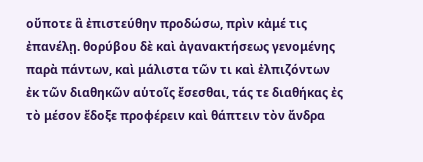οὔποτε ἃ ἐπιστεύθην προδώσω, πρὶν κἀμέ τις ἐπανέλῃ. θορύβου δὲ καὶ ἀγανακτήσεως γενομένης παρὰ πάντων, καὶ μάλιστα τῶν τι καὶ ἐλπιζόντων ἐκ τῶν διαθηκῶν αὑτοῖς ἔσεσθαι, τάς τε διαθήκας ἐς τὸ μέσον ἔδοξε προφέρειν καὶ θάπτειν τὸν ἄνδρα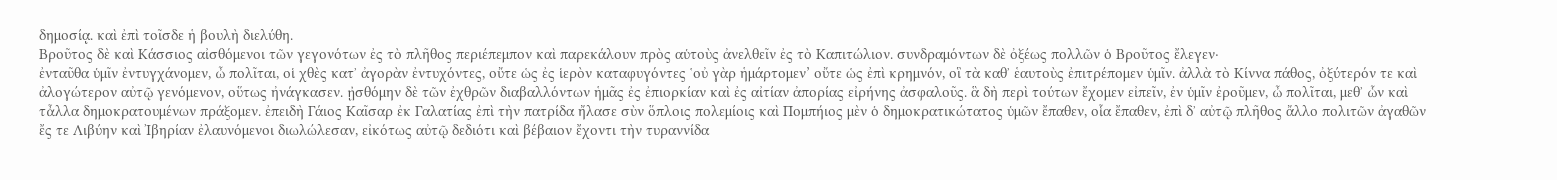δημοσίᾳ. καὶ ἐπὶ τοῖσδε ἡ βουλὴ διελύθη.
Βροῦτος δὲ καὶ Κάσσιος αἰσθόμενοι τῶν γεγονότων ἐς τὸ πλῆθος περιέπεμπον καὶ παρεκάλουν πρὸς αὑτοὺς ἀνελθεῖν ἐς τὸ Καπιτώλιον. συνδραμόντων δὲ ὀξέως πολλῶν ὁ Βροῦτος ἔλεγεν·
ἐνταῦθα ὑμῖν ἐντυγχάνομεν, ὦ πολῖται, οἱ χθὲς κατʼ ἀγορὰν ἐντυχόντες, οὔτε ὡς ἐς ἱερὸν καταφυγόντες ʽοὐ γὰρ ἡμάρτομεν’ οὔτε ὡς ἐπὶ κρημνόν, οἳ τὰ καθʼ ἑαυτοὺς ἐπιτρέπομεν ὑμῖν. ἀλλὰ τὸ Κίννα πάθος, ὀξύτερόν τε καὶ ἀλογώτερον αὐτῷ γενόμενον, οὕτως ἠνάγκασεν. ᾐσθόμην δὲ τῶν ἐχθρῶν διαβαλλόντων ἡμᾶς ἐς ἐπιορκίαν καὶ ἐς αἰτίαν ἀπορίας εἰρήνης ἀσφαλοῦς. ἃ δὴ περὶ τούτων ἔχομεν εἰπεῖν, ἐν ὑμῖν ἐροῦμεν, ὦ πολῖται, μεθʼ ὧν καὶ τἆλλα δημοκρατουμένων πράξομεν. ἐπειδὴ Γάιος Καῖσαρ ἐκ Γαλατίας ἐπὶ τὴν πατρίδα ἤλασε σὺν ὅπλοις πολεμίοις καὶ Πομπήιος μὲν ὁ δημοκρατικώτατος ὑμῶν ἔπαθεν, οἷα ἔπαθεν, ἐπὶ δʼ αὐτῷ πλῆθος ἄλλο πολιτῶν ἀγαθῶν ἔς τε Λιβύην καὶ Ἰβηρίαν ἐλαυνόμενοι διωλώλεσαν, εἰκότως αὐτῷ δεδιότι καὶ βέβαιον ἔχοντι τὴν τυραννίδα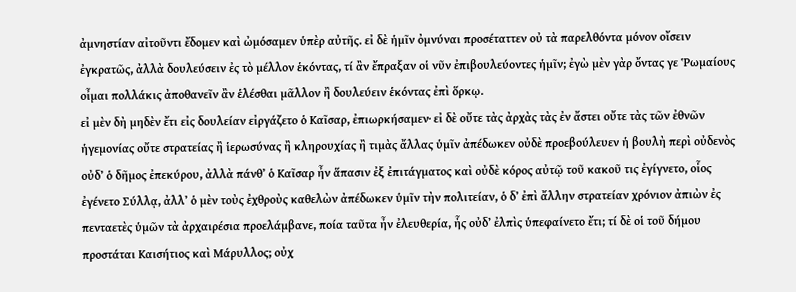ἀμνηστίαν αἰτοῦντι ἔδομεν καὶ ὠμόσαμεν ὑπὲρ αὐτῆς. εἰ δὲ ἡμῖν ὀμνύναι προσέταττεν οὐ τὰ παρελθόντα μόνον οἴσειν ἐγκρατῶς, ἀλλὰ δουλεύσειν ἐς τὸ μέλλον ἑκόντας, τί ἂν ἔπραξαν οἱ νῦν ἐπιβουλεύοντες ἡμῖν; ἐγὼ μὲν γὰρ ὄντας γε Ῥωμαίους οἶμαι πολλάκις ἀποθανεῖν ἂν ἑλέσθαι μᾶλλον ἢ δουλεύειν ἑκόντας ἐπὶ ὅρκῳ.
εἰ μὲν δὴ μηδὲν ἔτι εἰς δουλείαν εἰργάζετο ὁ Καῖσαρ, ἐπιωρκήσαμεν· εἰ δὲ οὔτε τὰς ἀρχὰς τὰς ἐν ἄστει οὔτε τὰς τῶν ἐθνῶν ἡγεμονίας οὔτε στρατείας ἢ ἱερωσύνας ἢ κληρουχίας ἢ τιμὰς ἄλλας ὑμῖν ἀπέδωκεν οὐδὲ προεβούλευεν ἡ βουλὴ περὶ οὐδενὸς οὐδʼ ὁ δῆμος ἐπεκύρου, ἀλλὰ πάνθʼ ὁ Καῖσαρ ἦν ἅπασιν ἐξ ἐπιτάγματος καὶ οὐδὲ κόρος αὐτῷ τοῦ κακοῦ τις ἐγίγνετο, οἷος ἐγένετο Σύλλᾳ, ἀλλʼ ὁ μὲν τοὺς ἐχθροὺς καθελὼν ἀπέδωκεν ὑμῖν τὴν πολιτείαν, ὁ δʼ ἐπὶ ἄλλην στρατείαν χρόνιον ἀπιὼν ἐς πενταετὲς ὑμῶν τὰ ἀρχαιρέσια προελάμβανε, ποία ταῦτα ἦν ἐλευθερία, ἧς οὐδʼ ἐλπὶς ὑπεφαίνετο ἔτι; τί δὲ οἱ τοῦ δήμου προστάται Καισήτιος καὶ Μάρυλλος; οὐχ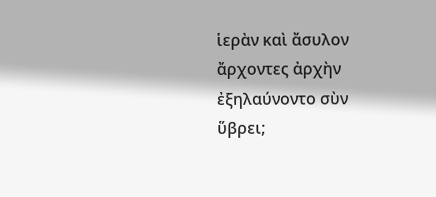ἱερὰν καὶ ἄσυλον ἄρχοντες ἀρχὴν ἐξηλαύνοντο σὺν ὕβρει;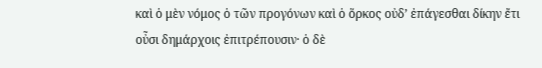καὶ ὁ μὲν νόμος ὁ τῶν προγόνων καὶ ὁ ὅρκος οὐδʼ ἐπάγεσθαι δίκην ἔτι οὖσι δημάρχοις ἐπιτρέπουσιν· ὁ δὲ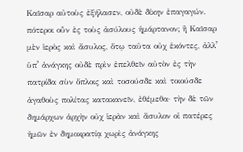Καῖσαρ αὐτοὺς ἐξήλασεν, οὐδὲ δίκην ἐπαγαγών.
πότεροι οὖν ἐς τοὺς ἀσύλους ἡμάρτανον; ἢ Καῖσαρ μὲν ἱερὸς καὶ ἄσυλος, ὅτῳ ταῦτα οὐχ ἑκόντες, ἀλλʼ ὑπʼ ἀνάγκης οὐδὲ πρὶν ἐπελθεῖν αὐτὸν ἐς τὴν πατρίδα σὺν ὅπλοις καὶ τοσούσδε καὶ τοιούσδε ἀγαθοὺς πολίτας κατακανεῖν, ἐθέμεθα· τὴν δὲ τῶν δημάρχων ἀρχὴν οὐχ ἱερὰν καὶ ἄσυλον οἱ πατέρες ἡμῶν ἐν δημοκρατίᾳ χωρὶς ἀνάγκης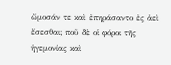ὤμοσάν τε καὶ ἐπηράσαντο ἐς ἀεὶ ἔσεσθαι; ποῦ δὲ οἱ φόροι τῆς ἡγεμονίας καὶ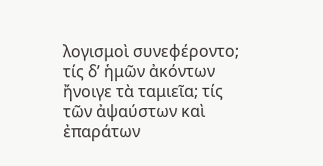λογισμοὶ συνεφέροντο; τίς δʼ ἡμῶν ἀκόντων ἤνοιγε τὰ ταμιεῖα; τίς τῶν ἀψαύστων καὶ ἐπαράτων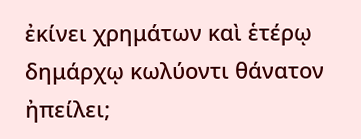ἐκίνει χρημάτων καὶ ἑτέρῳ δημάρχῳ κωλύοντι θάνατον ἠπείλει;